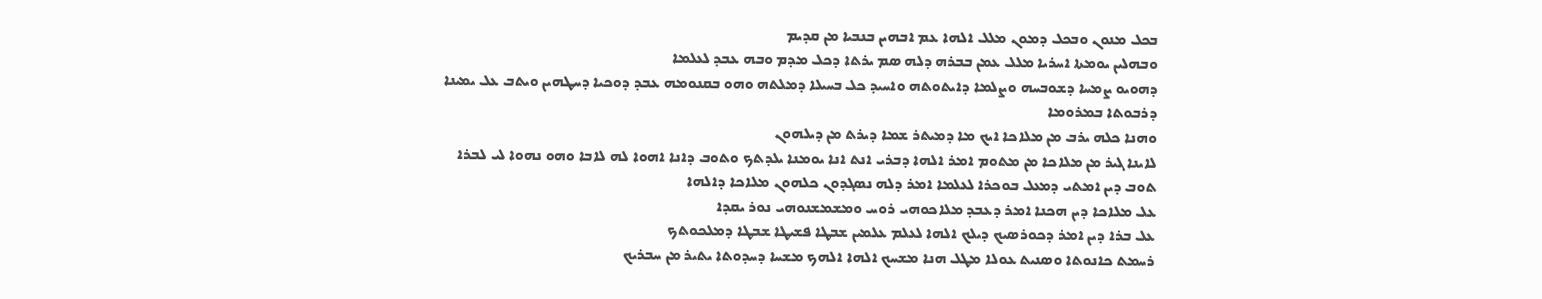ܒܟܠ ܡܢܘܢ ܘܒܟܠ ܕܡܘܢ ܡܠܠ ܐܠܗܐ ܥܡ ܐܒܗܝܢ ܒܢܒܝܐ ܡܢ ܩܕܝܡ
ܘܒܗܠܝܢ ܝܘܡܬܐ ܐܚܪܝܐ ܡܠܠ ܥܡܢ ܒܒܪܗ ܕܠܗ ܣܡ ܝܪܬܐ ܕܟܠ ܡܕܡ ܘܒܗ ܥܒܕ ܠܥܠܡܐ
ܕܗܘܝܘ ܨܡܚܐ ܕܫܘܒܚܗ ܘܨܠܡܐ ܕܐܝܬܘܬܗ ܘܐܚܝܕ ܟܠ ܒܚܝܠܐ ܕܡܠܬܗ ܘܗܘ ܒܩܢܘܡܗ ܥܒܕ ܕܘܟܝܐ ܕܚܛܗܝܢ ܘܝܬܒ ܥܠ ܝܡܝܢܐ ܕܪܒܘܬܐ ܒܡܪܘܡܐ
ܘܗܢܐ ܟܠܗ ܝܪܒ ܡܢ ܡܠܐܟܐ ܐܝܟ ܡܐ ܕܡܝܬܪ ܫܡܐ ܕܝܪܬ ܡܢ ܕܝܠܗܘܢ
ܠܐܝܢܐ ܓܝܪ ܡܢ ܡܠܐܟܐ ܡܢ ܡܬܘܡ ܐܡܪ ܐܠܗܐ ܕܒܪܝ ܐܢܬ ܐܢܐ ܝܘܡܢܐ ܝܠܕܬܟ ܘܬܘܒ ܕܐܢܐ ܐܗܘܐ ܠܗ ܠܐܒܐ ܘܗܘ ܢܗܘܐ ܠܝ ܠܒܪܐ
ܬܘܒ ܕܝܢ ܐܡܬܝ ܕܡܥܠ ܒܘܟܪܐ ܠܥܠܡܐ ܐܡܪ ܕܠܗ ܢܣܓܕܘܢ ܟܠܗܘܢ ܡܠܐܟܐ ܕܐܠܗܐ
ܥܠ ܡܠܐܟܐ ܕܝܢ ܗܟܢܐ ܐܡܪ ܕܥܒܕ ܡܠܐܟܘܗܝ ܪܘܚ ܘܡܫܡܫܢܘܗܝ ܢܘܪ ܝܩܕܐ
ܥܠ ܒܪܐ ܕܝܢ ܐܡܪ ܕܟܘܪܣܝܟ ܕܝܠܟ ܐܠܗܐ ܠܥܠܡ ܥܠܡܝܢ ܫܒܛܐ ܦܫܝܛܐ ܫܒܛܐ ܕܡܠܟܘܬܟ
ܪܚܡܬ ܟܐܢܘܬܐ ܘܣܢܝܬ ܥܘܠܐ ܡܛܠ ܗܢܐ ܡܫܚܟ ܐܠܗܐ ܐܠܗܟ ܡܫܚܐ ܕܚܕܘܬܐ ܝܬܝܪ ܡܢ ܚܒܪܝܟ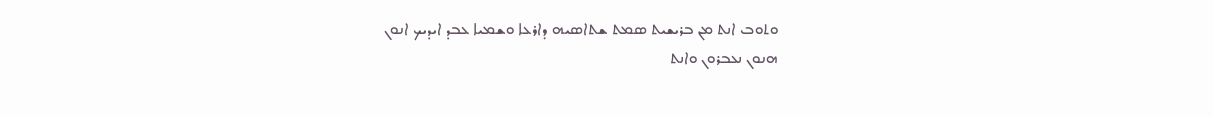ܘܬܘܒ ܐܢܬ ܡܢ ܒܪܝܫܝܬ ܣܡܬ ܫܬܐܣܝܗ ܕܐܪܥܐ ܘܫܡܝܐ ܥܒܕ ܐܝܕܝܟ ܐܢܘܢ
ܗܢܘܢ ܢܥܒܪܘܢ ܘܐܢܬ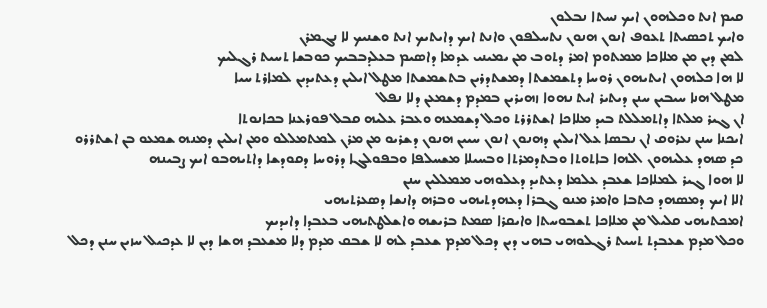ܩܝܡ ܐܢܬ ܘܟܠܗܘܢ ܐܝܟ ܢܚܬܐ ܢܒܠܘܢ
ܘܐܝܟ ܬܟܣܝܬܐ ܬܥܘܦ ܐܢܘܢ ܗܢܘܢ ܢܬܚܠܦܘܢ ܘܐܢܬ ܐܝܟ ܕܐܝܬܝܟ ܐܢܬ ܘܫܢܝܟ ܠܐ ܢܓܡܪܢ
ܠܡܢ ܕܝܢ ܡܢ ܡܠܐܟܐ ܡܡܬܘܡ ܐܡܪ ܕܬܘܒ ܡܢ ܝܡܝܢܝ ܥܕܡܐ ܕܐܣܝܡ ܒܥܠܕܒܒܝܟ ܟܘܒܫܐ ܬܚܝܬ ܪܓܠܝܟ
ܠܐ ܗܐ ܟܠܗܘܢ ܐܝܬܝܗܘܢ ܪܘܚܐ ܕܬܫܡܫܬܐ ܕܡܫܬܕܪܝܢ ܒܬܫܡܫܬܐ ܡܛܠ ܐܝܠܝܢ ܕܥܬܝܕܝܢ ܠܡܐܪܬ ܚܝܐ
ܡܛܠ ܗܢܐ ܚܝܒܝܢ ܚܢܢ ܕܝܬܝܪ ܐܝܬ ܢܗܘܐ ܙܗܝܪܝܢ ܒܡܕܡ ܕܫܡܥܢ ܕܠܐ ܢܦܠ
ܐܢ ܓܝܪ ܡܠܬܐ ܕܐܬܡܠܠܬ ܒܝܕ ܡܠܐܟܐ ܐܫܬܪܪܬ ܘܟܠ ܕܫܡܥܗ ܘܥܒܪ ܥܠܝܗ ܩܒܠ ܦܘܪܥܢܐ ܒܟܐܢܘܬܐ
ܐܝܟܢܐ ܚܢܢ ܢܥܪܘܩ ܐܢ ܢܒܣܐ ܥܠ ܐܝܠܝܢ ܕܗܢܘܢ ܐܢܘܢ ܚܝܝܢ ܗܢܘܢ ܕܫܪܝܘ ܡܢ ܡܪܢ ܠܡܬܡܠܠܘ ܘܡܢ ܐܝܠܝܢ ܕܡܢܗ ܫܡܥܘ ܒܢ ܐܫܬܪܪܘ
ܟܕ ܣܗܕ ܥܠܝܗܘܢ ܐܠܗܐ ܒܐܬܘܬܐ ܘܒܬܕܡܪܬܐ ܘܒܚܝܠܐ ܡܫܚܠܦܐ ܘܒܦܘܠܓܐ ܕܪܘܚܐ ܕܩܘܕܫܐ ܕܐܬܝܗܒܘ ܐܝܟ ܨܒܝܢܗ
ܠܐ ܗܘܐ ܓܝܪ ܠܡܠܐܟܐ ܫܥܒܕ ܥܠܡܐ ܕܥܬܝܕ ܕܥܠܘܗܝ ܡܡܠܠܝܢ ܚܢܢ
ܐܠܐ ܐܝܟ ܕܡܣܗܕ ܟܬܒܐ ܘܐܡܪ ܡܢܘ ܓܒܪܐ ܕܥܗܕܬܝܗܝ ܘܒܪܗ ܕܐܢܫܐ ܕܣܥܪܬܝܗܝ
ܐܡܟܬܝܗܝ ܩܠܝܠ ܡܢ ܡܠܐܟܐ ܬܫܒܘܚܬܐ ܘܐܝܩܪܐ ܣܡܬ ܒܪܝܫܗ ܘܐܫܠܛܬܝܗܝ ܒܥܒܕܐ ܕܐܝܕܝܟ
ܘܟܠ ܡܕܡ ܫܥܒܕܬ ܬܚܝܬ ܪܓܠܘܗܝ ܒܗܝ ܕܝܢ ܕܟܠ ܡܕܡ ܫܥܒܕ ܠܗ ܠܐ ܫܒܩ ܡܕܡ ܕܠܐ ܡܫܥܒܕ ܗܫܐ ܕܝܢ ܠܐ ܥܕܟܝܠ ܚܙܝܢ ܚܢܢ ܕܟܠ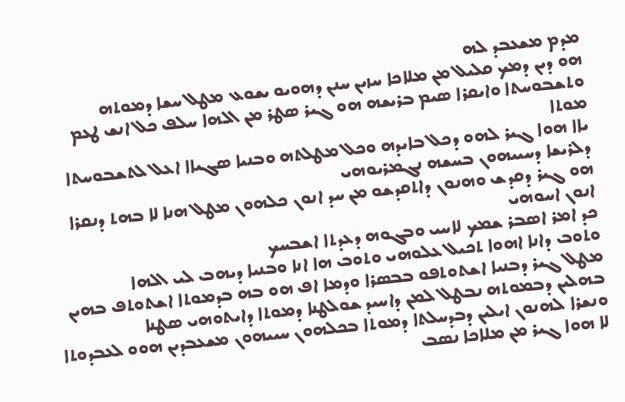ܡܕܡ ܡܫܥܒܕ ܠܗ
ܗܘ ܕܝܢ ܕܡܟ ܩܠܝܠ ܡܢ ܡܠܐܟܐ ܚܙܝܢ ܚܢܢ ܕܗܘܝܘ ܝܫܘܥ ܡܛܠ ܚܫܐ ܕܡܘܬܗ ܘܬܫܒܘܚܬܐ ܘܐܝܩܪܐ ܣܝܡ ܒܪܝܫܗ ܗܘ ܓܝܪ ܣܛܪ ܡܢ ܐܠܗܐ ܚܠܦ ܟܠ ܐܢܫ ܛܥܡ ܡܘܬܐ
ܝܐܐ ܗܘܐ ܓܝܪ ܠܗܘ ܕܟܠ ܒܐܝܕܗ ܘܟܠ ܡܛܠܬܗ ܘܒܢܝܐ ܣܓܝܐܐ ܐܥܠ ܠܬܫܒܘܚܬܐ ܕܠܪܝܫܐ ܕܚܝܝܗܘܢ ܒܚܫܗ ܢܓܡܪܝܘܗܝ
ܗܘ ܓܝܪ ܕܩܕܫ ܘܗܢܘܢ ܕܐܬܩܕܫܘ ܡܢ ܚܕ ܐܢܘܢ ܟܠܗܘܢ ܡܛܠ ܗܢܐ ܠܐ ܒܗܬ ܕܢܩܪܐ ܐܢܘܢ ܐܚܘܗܝ
ܟܕ ܐܡܪ ܐܣܒܪ ܫܡܟ ܠܐܚܝ ܘܒܓܘܗ ܕܥܕܬܐ ܐܫܒܚܟ
ܘܬܘܒ ܕܐܢܐ ܐܗܘܐ ܬܟܝܠ ܥܠܘܗܝ ܘܬܘܒ ܗܐ ܐܢܐ ܘܒܢܝܐ ܕܝܗܒ ܠܝ ܐܠܗܐ
ܡܛܠ ܓܝܪ ܕܒܢܝܐ ܐܫܬܘܬܦܘ ܒܒܣܪܐ ܘܕܡܐ ܐܦ ܗܘ ܒܗ ܒܕܡܘܬܐ ܐܫܬܘܬܦ ܒܗܝܢ ܒܗܠܝܢ ܕܒܡܘܬܗ ܢܒܛܠ ܠܡܢ ܕܐܚܝܕ ܫܘܠܛܢܐ ܕܡܘܬܐ ܕܐܝܬܘܗܝ ܣܛܢܐ
ܘܢܫܪܐ ܠܗܢܘܢ ܐܝܠܝܢ ܕܒܕܚܠܬܐ ܕܡܘܬܐ ܒܟܠܗܘܢ ܚܝܝܗܘܢ ܡܫܥܒܕܝܢ ܗܘܘ ܠܥܒܕܘܬܐ
ܠܐ ܗܘܐ ܓܝܪ ܡܢ ܡܠܐܟܐ ܢܣܒ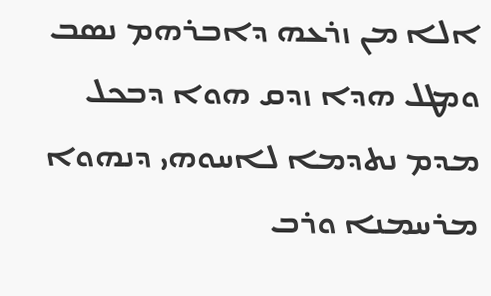ܐܠܐ ܡܢ ܙܪܥܗ ܕܐܒܪܗܡ ܢܣܒ
ܘܡܛܠ ܗܕܐ ܙܕܩ ܗܘܐ ܕܒܟܠ ܡܕܡ ܢܬܕܡܐ ܠܐܚܘܗܝ ܕܢܗܘܐ ܡܪܚܡܢܐ ܘܪܒ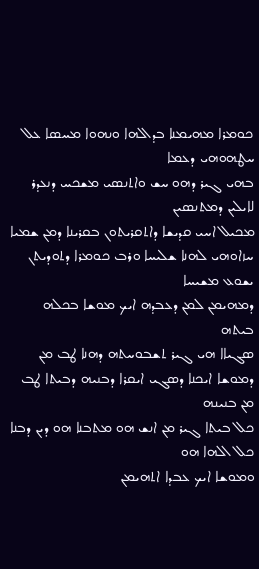ܟܘܡܪܐ ܡܗܝܡܢܐ ܒܕܐܠܗܐ ܘܢܗܘܐ ܡܚܣܐ ܥܠ ܚܛܗܘܗܝ ܕܥܡܐ
ܒܗܝ ܓܝܪ ܕܗܘ ܚܫ ܘܐܬܢܣܝ ܡܫܟܚ ܕܢܥܕܪ ܠܐܝܠܝܢ ܕܡܬܢܣܝܢ
ܡܟܝܠ ܐܚܝ ܩܕܝܫܐ ܕܐܬܩܪܝܬܘܢ ܒܩܪܝܢܐ ܕܡܢ ܫܡܝܐ ܚܙܐܘܗܝ ܠܗܢܐ ܫܠܝܚܐ ܘܪܒ ܟܘܡܪܐ ܕܬܘܕܝܬܢ ܝܫܘܥ ܡܫܝܚܐ
ܕܡܗܝܡܢ ܠܡܢ ܕܥܒܕܗ ܐܝܟ ܡܘܫܐ ܒܟܠܗ ܒܝܬܗ
ܣܓܝܐܐ ܗܝ ܓܝܪ ܬܫܒܘܚܬܗ ܕܗܢܐ ܛܒ ܡܢ ܕܡܘܫܐ ܐܝܟܢܐ ܕܣܓܝ ܐܝܩܪܐ ܕܒܢܝܗ ܕܒܝܬܐ ܛܒ ܡܢ ܒܢܝܢܗ
ܟܠ ܒܝܬܐ ܓܝܪ ܡܢ ܐܢܫ ܗܘ ܡܬܒܢܐ ܗܘ ܕܝܢ ܕܒܢܐ ܟܠ ܐܠܗܐ ܗܘ
ܘܡܘܫܐ ܐܝܟ ܥܒܕܐ ܐܬܗܝܡܢ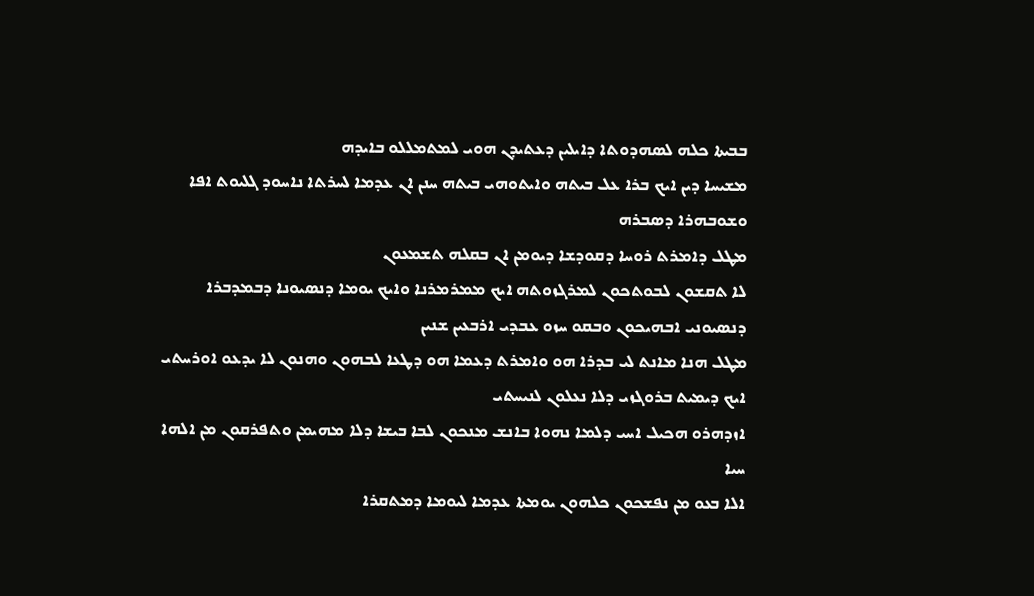ܒܒܝܬܐ ܟܠܗ ܠܣܗܕܘܬܐ ܕܐܝܠܝܢ ܕܥܬܝܕܢ ܗܘܝ ܠܡܬܡܠܠܘ ܒܐܝܕܗ
ܡܫܝܚܐ ܕܝܢ ܐܝܟ ܒܪܐ ܥܠ ܒܝܬܗ ܘܐܝܬܘܗܝ ܒܝܬܗ ܚܢܢ ܐܢ ܥܕܡܐ ܠܚܪܬܐ ܢܐܚܘܕ ܓܠܝܘܬ ܐܦܐ ܘܫܘܒܗܪܐ ܕܣܒܪܗ
ܡܛܠ ܕܐܡܪܬ ܪܘܚܐ ܕܩܘܕܫܐ ܕܝܘܡܢ ܐܢ ܒܩܠܗ ܬܫܡܥܘܢ
ܠܐ ܬܩܫܘܢ ܠܒܘܬܟܘܢ ܠܡܪܓܙܘܬܗ ܐܝܟ ܡܡܪܡܪܢܐ ܘܐܝܟ ܝܘܡܐ ܕܢܣܝܘܢܐ ܕܒܡܕܒܪܐ
ܕܢܣܝܘܢܝ ܐܒܗܝܟܘܢ ܘܒܩܘ ܚܙܘ ܥܒܕܝ ܐܪܒܥܝܢ ܫܢܝܢ
ܡܛܠ ܗܢܐ ܡܐܢܬ ܠܝ ܒܕܪܐ ܗܘ ܘܐܡܪܬ ܕܥܡܐ ܗܘ ܕܛܥܐ ܠܒܗܘܢ ܘܗܢܘܢ ܠܐ ܝܕܥܘ ܐܘܪܚܬܝ
ܐܝܟ ܕܝܡܝܬ ܒܪܘܓܙܝ ܕܠܐ ܢܥܠܘܢ ܠܢܝܚܬܝ
ܐܙܕܗܪܘ ܗܟܝܠ ܐܚܝ ܕܠܡܐ ܢܗܘܐ ܒܐܢܫ ܡܢܟܘܢ ܠܒܐ ܒܝܫܐ ܕܠܐ ܡܗܝܡܢ ܘܬܦܪܩܘܢ ܡܢ ܐܠܗܐ ܚܝܐ
ܐܠܐ ܒܥܘ ܡܢ ܢܦܫܟܘܢ ܟܠܗܘܢ ܝܘܡܬܐ ܥܕܡܐ ܠܝܘܡܐ ܕܡܬܩܪܐ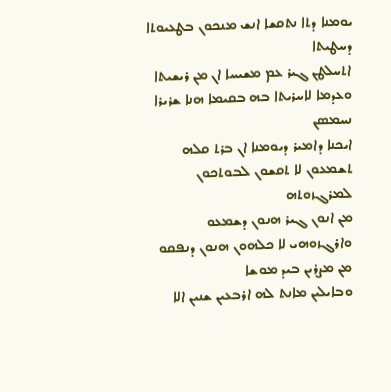ܝܘܡܢܐ ܕܬܐ ܢܬܩܫܐ ܐܢܫ ܡܢܟܘܢ ܒܛܥܝܘܬܐ ܕܚܛܝܬܐ
ܐܬܚܠܛܢ ܓܝܪ ܥܡ ܡܫܝܚܐ ܐܢ ܡܢ ܪܝܫܝܬܐ ܘܥܕܡܐ ܠܐܚܪܝܬܐ ܒܗ ܒܩܝܡܐ ܗܢܐ ܫܪܝܪܐ ܢܚܡܣܢ
ܐܝܟܢܐ ܕܐܡܝܪ ܕܝܘܡܢܐ ܐܢ ܒܪܬ ܩܠܗ ܬܫܡܥܘܢ ܠܐ ܬܩܫܘܢ ܠܒܘܬܟܘܢ ܠܡܪܓܙܘܬܗ
ܡܢ ܐܢܘܢ ܓܝܪ ܗܢܘܢ ܕܫܡܥܘ ܘܐܪܓܙܘܗܝ ܠܐ ܟܠܗܘܢ ܗܢܘܢ ܕܢܦܩܘ ܡܢ ܡܨܪܝܢ ܒܝܕ ܡܘܫܐ
ܘܒܐܝܠܝܢ ܡܐܢܬ ܠܗ ܐܪܒܥܝܢ ܫܢܝܢ ܐܠܐ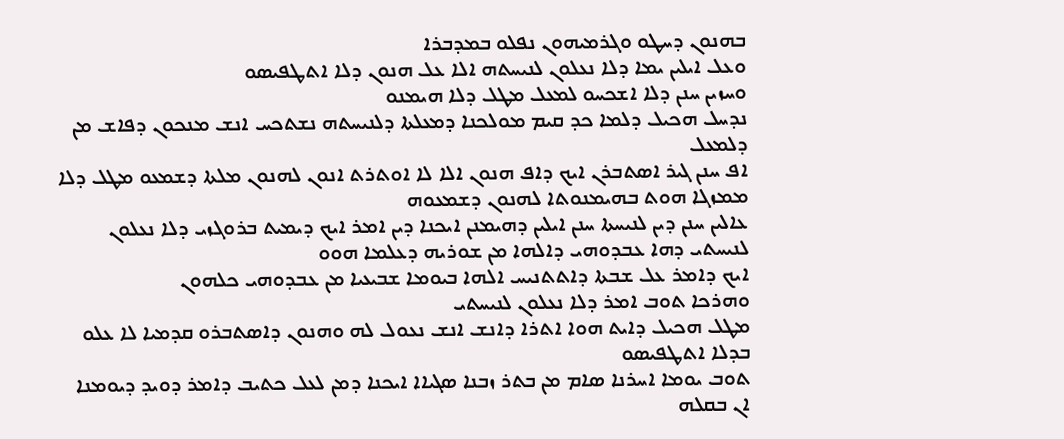ܒܗܢܘܢ ܕܚܛܘ ܘܓܪܡܝܗܘܢ ܢܦܠܘ ܒܡܕܒܪܐ
ܘܥܠ ܐܝܠܝܢ ܝܡܐ ܕܠܐ ܢܥܠܘܢ ܠܢܝܚܬܗ ܐܠܐ ܥܠ ܗܢܘܢ ܕܠܐ ܐܬܛܦܝܣܘ
ܘܚܙܝܢ ܚܢܢ ܕܠܐ ܐܫܟܚܘ ܠܡܥܠ ܡܛܠ ܕܠܐ ܗܝܡܢܘ
ܢܕܚܠ ܗܟܝܠ ܕܠܡܐ ܟܕ ܩܝܡ ܡܘܠܟܢܐ ܕܡܥܠܬܐ ܕܠܢܝܚܬܗ ܢܫܬܟܚ ܐܢܫ ܡܢܟܘܢ ܕܦܐܫ ܡܢ ܕܠܡܥܠ
ܐܦ ܚܢܢ ܓܝܪ ܐܣܬܒܪܢ ܐܝܟ ܕܐܦ ܗܢܘܢ ܐܠܐ ܠܐ ܐܘܬܪܬ ܐܢܘܢ ܠܗܢܘܢ ܡܠܬܐ ܕܫܡܥܘ ܡܛܠ ܕܠܐ ܡܡܙܓܐ ܗܘܬ ܒܗܝܡܢܘܬܐ ܠܗܢܘܢ ܕܫܡܥܘܗ
ܥܐܠܝܢ ܚܢܢ ܕܝܢ ܠܢܝܚܬܐ ܚܢܢ ܐܝܠܝܢ ܕܗܝܡܢܢ ܐܝܟܢܐ ܕܝܢ ܐܡܪ ܐܝܟ ܕܝܡܝܬ ܒܪܘܓܙܝ ܕܠܐ ܢܥܠܘܢ ܠܢܝܚܬܝ ܕܗܐ ܥܒܕܘܗܝ ܕܐܠܗܐ ܡܢ ܫܘܪܝܗ ܕܥܠܡܐ ܗܘܘ
ܐܝܟ ܕܐܡܪ ܥܠ ܫܒܬܐ ܕܐܬܬܢܝܚ ܐܠܗܐ ܒܝܘܡܐ ܫܒܝܥܝܐ ܡܢ ܥܒܕܘܗܝ ܟܠܗܘܢ
ܘܗܪܟܐ ܬܘܒ ܐܡܪ ܕܠܐ ܢܥܠܘܢ ܠܢܝܚܬܝ
ܡܛܠ ܗܟܝܠ ܕܐܝܬ ܗܘܐ ܐܬܪܐ ܕܐܢܫ ܐܢܫ ܢܥܘܠ ܠܗ ܘܗܢܘܢ ܕܐܣܬܒܪܘ ܩܕܡܝܐ ܠܐ ܥܠܘ ܒܕܠܐ ܐܬܛܦܝܣܘ
ܬܘܒ ܝܘܡܐ ܐܚܪܢܐ ܣܐܡ ܡܢ ܒܬܪ ܙܒܢܐ ܣܓܝܐܐ ܐܝܟܢܐ ܕܡܢ ܠܥܠ ܟܬܝܒ ܕܐܡܪ ܕܘܝܕ ܕܝܘܡܢܐ ܐܢ ܒܩܠܗ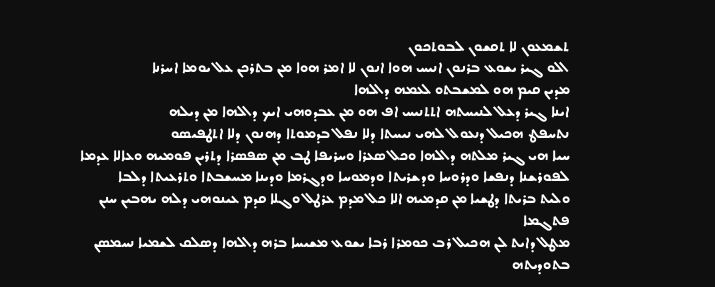ܬܫܡܥܘܢ ܠܐ ܬܩܫܘܢ ܠܒܘܬܟܘܢ
ܐܠܘ ܓܝܪ ܝܫܘܥ ܒܪܢܘܢ ܐܢܝܚ ܗܘܐ ܐܢܘܢ ܠܐ ܐܡܪ ܗܘܐ ܡܢ ܒܬܪܟܢ ܥܠ ܝܘܡܐ ܐܚܪܢܐ
ܡܕܝܢ ܩܝܡ ܗܘ ܠܡܫܒܬܘ ܠܥܡܗ ܕܐܠܗܐ
ܐܝܢܐ ܓܝܪ ܕܥܠ ܠܢܝܚܬܗ ܐܬܬܢܝܚ ܐܦ ܗܘ ܡܢ ܥܒܕܘܗܝ ܐܝܟ ܕܐܠܗܐ ܡܢ ܕܝܠܗ
ܢܬܚܦܛ ܗܟܝܠ ܕܢܥܘܠ ܠܗܝ ܢܝܚܬܐ ܕܠܐ ܢܦܠ ܒܕܡܘܬܐ ܕܗܢܘܢ ܕܠܐ ܐܬܛܦܝܣܘ
ܚܝܐ ܗܝ ܓܝܪ ܡܠܬܗ ܕܐܠܗܐ ܘܟܠ ܣܥܪܐ ܘܚܪܝܦܐ ܛܒ ܡܢ ܣܦܣܪܐ ܕܬܪܝܢ ܦܘܡܝܗ ܘܥܐܠܐ ܥܕܡܐ ܠܦܘܪܫܢܐ ܕܢܦܫܐ ܘܕܪܘܚܐ ܘܕܫܪܝܬܐ ܘܕܡܘܚܐ ܘܕܓܪܡܐ ܘܕܝܢܐ ܡܚܫܒܬܐ ܘܬܪܥܝܬܐ ܕܠܒܐ
ܘܠܝܬ ܒܪܝܬܐ ܕܛܫܝܐ ܡܢ ܩܕܡܝܗ ܐܠܐ ܟܠ ܡܕܡ ܥܪܛܠ ܘܓܠܐ ܩܕܡ ܥܝܢܘܗܝ ܕܠܗ ܝܗܒܝܢ ܚܢܢ ܦܬܓܡܐ
ܡܛܠ ܕܐܝܬ ܠܢ ܗܟܝܠ ܪܒ ܟܘܡܪܐ ܪܒܐ ܝܫܘܥ ܡܫܝܚܐ ܒܪܗ ܕܐܠܗܐ ܕܣܠܩ ܠܫܡܝܐ ܢܚܡܣܢ ܒܬܘܕܝܬܗ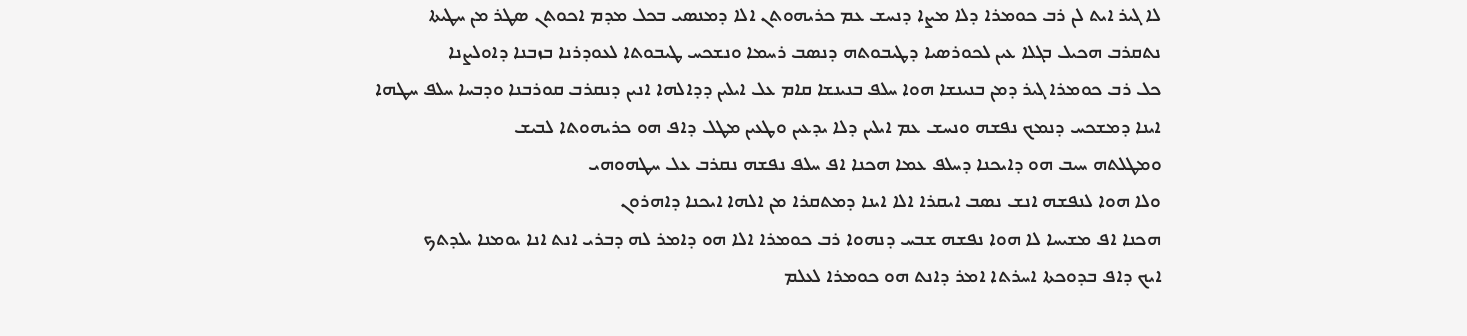ܠܐ ܓܝܪ ܐܝܬ ܠܢ ܪܒ ܟܘܡܪܐ ܕܠܐ ܡܨܐ ܕܢܚܫ ܥܡ ܟܪܝܗܘܬܢ ܐܠܐ ܕܡܢܣܝ ܒܟܠ ܡܕܡ ܐܟܘܬܢ ܣܛܪ ܡܢ ܚܛܝܬܐ
ܢܬܩܪܒ ܗܟܝܠ ܒܓܠܐ ܥܝܢ ܠܟܘܪܣܝܐ ܕܛܝܒܘܬܗ ܕܢܣܒ ܪܚܡܐ ܘܢܫܟܚ ܛܝܒܘܬܐ ܠܥܘܕܪܢܐ ܒܙܒܢܐ ܕܐܘܠܨܢܐ
ܟܠ ܪܒ ܟܘܡܪܐ ܓܝܪ ܕܡܢ ܒܢܝܢܫܐ ܗܘܐ ܚܠܦ ܒܢܝܢܫܐ ܩܐܡ ܥܠ ܐܝܠܝܢ ܕܕܐܠܗܐ ܐܢܝܢ ܕܢܩܪܒ ܩܘܪܒܢܐ ܘܕܒܚܐ ܚܠܦ ܚܛܗܐ
ܐܝܢܐ ܕܡܫܟܚ ܕܢܡܟ ܢܦܫܗ ܘܢܚܫ ܥܡ ܐܝܠܝܢ ܕܠܐ ܝܕܥܝܢ ܘܛܥܝܢ ܡܛܠ ܕܐܦ ܗܘ ܟܪܝܗܘܬܐ ܠܒܝܫ
ܘܡܛܠܬܗ ܚܝܒ ܗܘ ܕܐܝܟܢܐ ܕܚܠܦ ܥܡܐ ܗܟܢܐ ܐܦ ܚܠܦ ܢܦܫܗ ܢܩܪܒ ܥܠ ܚܛܗܘܗܝ
ܘܠܐ ܗܘܐ ܠܢܦܫܗ ܐܢܫ ܢܣܒ ܐܝܩܪܐ ܐܠܐ ܐܝܢܐ ܕܡܬܩܪܐ ܡܢ ܐܠܗܐ ܐܝܟܢܐ ܕܐܗܪܘܢ
ܗܟܢܐ ܐܦ ܡܫܝܚܐ ܠܐ ܗܘܐ ܢܦܫܗ ܫܒܚ ܕܢܗܘܐ ܪܒ ܟܘܡܪܐ ܐܠܐ ܗܘ ܕܐܡܪ ܠܗ ܕܒܪܝ ܐܢܬ ܐܢܐ ܝܘܡܢܐ ܝܠܕܬܟ
ܐܝܟ ܕܐܦ ܒܕܘܟܬܐ ܐܚܪܬܐ ܐܡܪ ܕܐܢܬ ܗܘ ܟܘܡܪܐ ܠܥܠܡ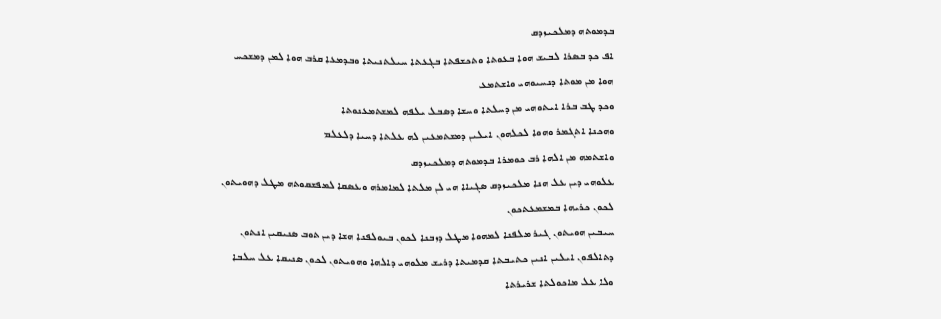ܒܕܡܘܬܗ ܕܡܠܟܝܙܕܩ
ܐܦ ܟܕ ܒܣܪܐ ܠܒܝܫ ܗܘܐ ܒܥܘܬܐ ܘܬܟܫܦܬܐ ܒܓܥܬܐ ܚܝܠܬܢܝܬܐ ܘܒܕܡܥܐ ܩܪܒ ܗܘܐ ܠܡܢ ܕܡܫܟܚ ܗܘܐ ܡܢ ܡܘܬܐ ܕܢܚܝܘܗܝ ܘܐܫܬܡܥ
ܘܟܕ ܛܒ ܒܪܐ ܐܝܬܘܗܝ ܡܢ ܕܚܠܬܐ ܘܚܫܐ ܕܣܒܠ ܝܠܦܗ ܠܡܫܬܡܥܢܘܬܐ
ܘܗܟܢܐ ܐܬܓܡܪ ܘܗܘܐ ܠܟܠܗܘܢ ܐܝܠܝܢ ܕܡܫܬܡܥܝܢ ܠܗ ܥܠܬܐ ܕܚܝܐ ܕܠܥܠܡ
ܘܐܫܬܡܗ ܡܢ ܐܠܗܐ ܪܒ ܟܘܡܪܐ ܒܕܡܘܬܗ ܕܡܠܟܝܙܕܩ
ܥܠܘܗܝ ܕܝܢ ܥܠ ܗܢܐ ܡܠܟܝܙܕܩ ܣܓܝܐܐ ܗܝ ܠܢ ܡܠܬܐ ܠܡܐܡܪܗ ܘܥܣܩܐ ܠܡܦܫܩܘܬܗ ܡܛܠ ܕܗܘܝܬܘܢ ܠܟܘܢ ܟܪܝܗܐ ܒܡܫܡܥܬܟܘܢ
ܚܝܒܝܢ ܗܘܝܬܘܢ ܓܝܪ ܡܠܦܢܐ ܠܡܗܘܐ ܡܛܠ ܕܙܒܢܐ ܠܟܘܢ ܒܝܘܠܦܢܐ ܗܫܐ ܕܝܢ ܬܘܒ ܣܢܝܩܝܢ ܐܢܬܘܢ ܕܬܐܠܦܘܢ ܐܝܠܝܢ ܐܢܝܢ ܟܬܝܒܬܐ ܩܕܡܝܬܐ ܕܪܝܫ ܡܠܘܗܝ ܕܐܠܗܐ ܘܗܘܝܬܘܢ ܠܟܘܢ ܣܢܝܩܐ ܥܠ ܚܠܒܐ ܘܠܐ ܥܠ ܡܐܟܘܠܬܐ ܫܪܝܪܬܐ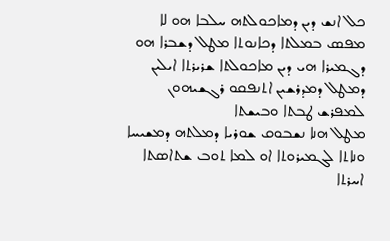ܟܠ ܐܢܫ ܕܝܢ ܕܡܐܟܘܠܬܗ ܚܠܒܐ ܗܘ ܠܐ ܡܦܣ ܒܡܠܬܐ ܕܟܐܢܘܬܐ ܡܛܠ ܕܫܒܪܐ ܗܘ
ܕܓܡܝܪܐ ܗܝ ܕܝܢ ܡܐܟܘܠܬܐ ܫܪܝܪܬܐ ܐܝܠܝܢ ܕܡܛܠ ܕܡܕܪܫܝܢ ܐܬܢܦܩܘ ܪܓܫܝܗܘܢ ܠܡܦܪܫ ܛܒܬܐ ܘܒܝܫܬܐ
ܡܛܠ ܗܢܐ ܢܫܒܘܩ ܫܘܪܝܐ ܕܡܠܬܗ ܕܡܫܝܚܐ ܘܢܐܬܐ ܠܓܡܝܪܘܬܐ ܐܘ ܠܡܐ ܬܘܒ ܫܬܐܣܬܐ ܐܚܪܬܐ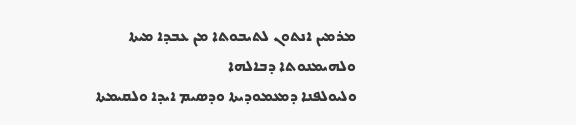ܡܪܡܝܢ ܐܢܬܘܢ ܠܬܝܒܘܬܐ ܡܢ ܥܒܕܐ ܡܝܬܐ ܘܠܗܝܡܢܘܬܐ ܕܒܐܠܗܐ
ܘܠܝܘܠܦܢܐ ܕܡܥܡܘܕܝܬܐ ܘܕܣܝܡ ܐܝܕܐ ܘܠܩܝܡܬܐ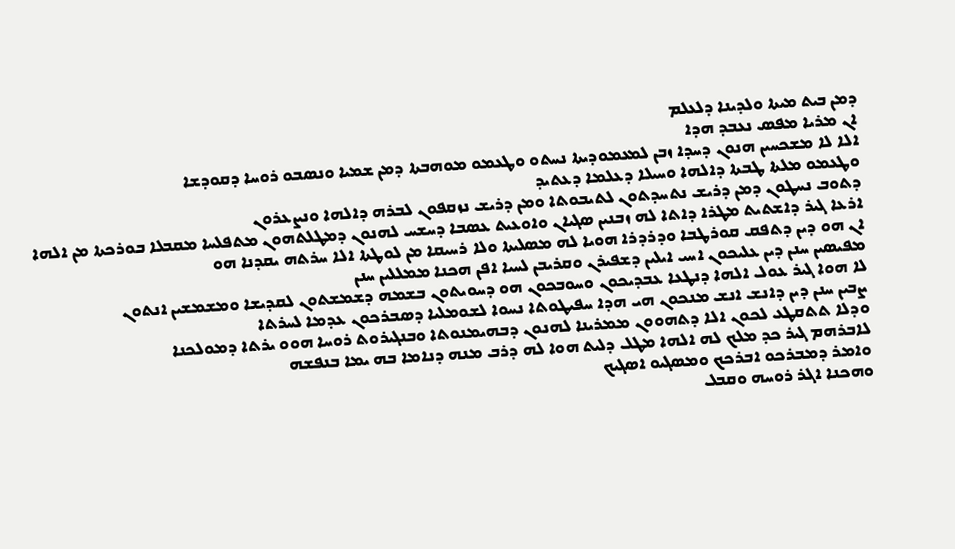ܕܡܢ ܒܝܬ ܡܝܬܐ ܘܠܕܝܢܐ ܕܠܥܠܡ
ܐܢ ܡܪܝܐ ܡܦܣ ܢܥܒܕ ܗܕܐ
ܐܠܐ ܠܐ ܡܫܟܚܝܢ ܗܢܘܢ ܕܚܕܐ ܙܒܢ ܠܡܥܡܘܕܝܬܐ ܢܚܬܘ ܘܛܥܡܘ ܡܘܗܒܬܐ ܕܡܢ ܫܡܝܐ ܘܢܣܒܘ ܪܘܚܐ ܕܩܘܕܫܐ
ܘܛܥܡܘ ܡܠܬܐ ܛܒܬܐ ܕܐܠܗܐ ܘܚܝܠܐ ܕܥܠܡܐ ܕܥܬܝܕ
ܕܬܘܒ ܢܚܛܘܢ ܕܡܢ ܕܪܝܫ ܢܬܚܕܬܘܢ ܠܬܝܒܘܬܐ ܘܡܢ ܕܪܝܫ ܢܙܩܦܘܢ ܠܒܪܗ ܕܐܠܗܐ ܘܢܨܥܪܘܢ
ܐܪܥܐ ܓܝܪ ܕܐܫܬܝܬ ܡܛܪܐ ܕܐܬܐ ܠܗ ܙܒܢܝܢ ܣܓܝܐܢ ܘܐܘܥܝܬ ܥܣܒܐ ܕܚܫܚ ܠܗܢܘܢ ܕܡܛܠܬܗܘܢ ܡܬܦܠܚܐ ܡܩܒܠܐ ܒܘܪܟܬܐ ܡܢ ܐܠܗܐ
ܐܢ ܗܘ ܕܝܢ ܕܬܦܩ ܩܘܪܛܒܐ ܘܕܪܕܪܐ ܗܘܝܐ ܠܗ ܡܣܠܝܬܐ ܘܠܐ ܪܚܝܩܐ ܡܢ ܠܘܛܬܐ ܐܠܐ ܚܪܬܗ ܝܩܕܢܐ ܗܘ
ܡܦܝܣܝܢ ܚܢܢ ܕܝܢ ܥܠܝܟܘܢ ܐܚܝ ܐܝܠܝܢ ܕܫܦܝܪܢ ܘܩܪܝܒܢ ܠܚܝܐ ܐܦܢ ܗܟܢܐ ܡܡܠܠܝܢ ܚܢܢ
ܠܐ ܗܘܐ ܓܝܪ ܥܘܠ ܐܠܗܐ ܕܢܛܥܐ ܥܒܕܝܟܘܢ ܘܚܘܒܟܘܢ ܗܘ ܕܚܘܝܬܘܢ ܒܫܡܗ ܕܫܡܫܬܘܢ ܠܩܕܝܫܐ ܘܡܫܡܫܝܢ ܐܢܬܘܢ
ܨܒܝܢ ܚܢܢ ܕܝܢ ܕܐܢܫ ܐܢܫ ܡܢܟܘܢ ܗܝ ܗܕܐ ܚܦܝܛܘܬܐ ܢܚܘܐ ܠܫܘܡܠܝܐ ܕܣܒܪܟܘܢ ܥܕܡܐ ܠܚܪܬܐ
ܘܕܠܐ ܬܬܩܛܥ ܠܟܘܢ ܐܠܐ ܕܬܗܘܘܢ ܡܡܪܝܢܐ ܠܗܢܘܢ ܕܒܗܝܡܢܘܬܐ ܘܒܢܓܝܪܘܬ ܪܘܚܐ ܗܘܘ ܝܪܬܐ ܕܡܘܠܟܢܐ
ܠܐܒܪܗܡ ܓܝܪ ܟܕ ܡܠܟ ܠܗ ܐܠܗܐ ܡܛܠ ܕܠܝܬ ܗܘܐ ܠܗ ܕܪܒ ܡܢܗ ܕܢܐܡܐ ܒܗ ܝܡܐ ܒܢܦܫܗ
ܘܐܡܪ ܕܡܒܪܟܘ ܐܒܪܟܟ ܘܡܣܓܝܘ ܐܣܓܝܟ
ܘܗܟܢܐ ܐܓܪ ܪܘܚܗ ܘܩܒܠ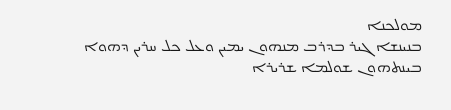ܡܘܠܟܢܐ
ܒܢܝܢܫܐ ܓܝܪ ܒܕܪܒ ܡܢܗܘܢ ܝܡܝܢ ܘܥܠ ܟܠ ܚܪܝܢ ܕܗܘܐ ܒܝܢܬܗܘܢ ܫܘܠܡܐ ܫܪܝܪܐ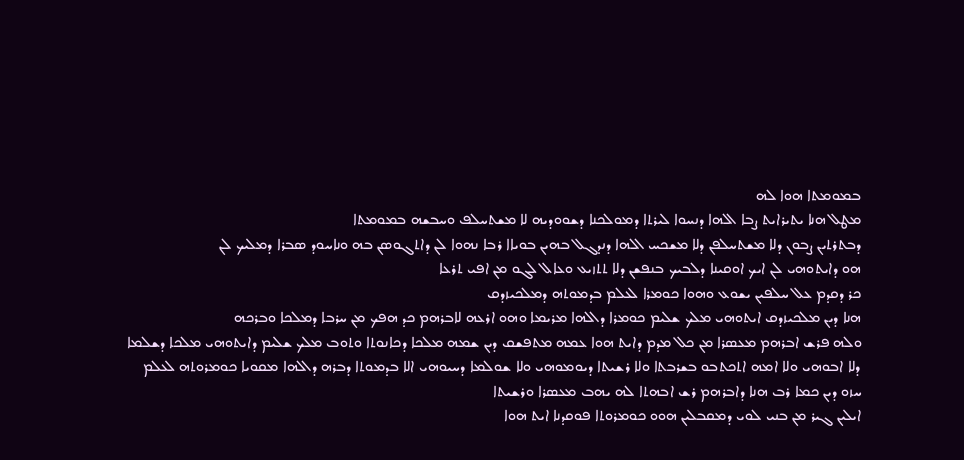ܒܡܘܡܬܐ ܗܘܐ ܠܗ
ܡܛܠ ܗܢܐ ܝܬܝܪܐܝܬ ܨܒܐ ܐܠܗܐ ܕܢܚܘܐ ܠܝܪܬܐ ܕܡܘܠܟܢܐ ܕܫܘܘܕܝܗ ܠܐ ܡܫܬܚܠܦ ܘܚܒܫܗ ܒܡܘܡܬܐ
ܕܒܬܪܬܝܢ ܨܒܘܢ ܕܠܐ ܡܫܬܚܠܦܢ ܕܠܐ ܡܫܟܚ ܐܠܗܐ ܕܢܕܓܠ ܒܗܝܢ ܒܘܝܐܐ ܪܒܐ ܢܗܘܐ ܠܢ ܕܐܬܓܘܣܢ ܒܗ ܘܢܐܚܘܕ ܣܒܪܐ ܕܡܠܝܟ ܠܢ
ܗܘ ܕܐܝܬܘܗܝ ܠܢ ܐܝܟ ܐܘܩܝܢܐ ܕܠܒܝܟ ܒܢܦܫܢ ܕܠܐ ܬܬܙܝܥ ܘܥܐܠ ܠܓܘ ܡܢ ܐܦܝ ܬܪܥܐ
ܟܪ ܕܩܕܡ ܥܠ ܚܠܦܝܢ ܝܫܘܥ ܘܗܘܐ ܟܘܡܪܐ ܠܥܠܡ ܒܕܡܘܬܗ ܕܡܠܟܝܙܕܩ
ܗܢܐ ܕܝܢ ܡܠܟܝܙܕܩ ܐܝܬܘܗܝ ܡܠܟ ܫܠܝܡ ܟܘܡܪܐ ܕܐܠܗܐ ܡܪܝܡܐ ܘܗܘ ܐܪܥܗ ܠܐܒܪܗܡ ܟܕ ܗܦܟ ܡܢ ܚܪܒܐ ܕܡܠܟܐ ܘܒܪܟܗ
ܘܠܗ ܦܪܫ ܐܒܪܗܡ ܡܥܣܪܐ ܡܢ ܟܠ ܡܕܡ ܕܐܝܬ ܗܘܐ ܥܡܗ ܡܬܦܫܩ ܕܝܢ ܫܡܗ ܡܠܟܐ ܕܟܐܢܘܬܐ ܘܬܘܒ ܡܠܟ ܫܠܝܡ ܕܐܝܬܘܗܝ ܡܠܟܐ ܕܫܠܡܐ
ܕܠܐ ܐܒܘܗܝ ܘܠܐ ܐܡܗ ܐܬܟܬܒܘ ܒܫܪܒܬܐ ܘܠܐ ܪܫܝܬܐ ܕܝܘܡܘܗܝ ܘܠܐ ܫܘܠܡܐ ܕܚܝܘܗܝ ܐܠܐ ܒܕܡܘܬܐ ܕܒܪܗ ܕܐܠܗܐ ܡܩܘܝܐ ܟܘܡܪܘܬܗ ܠܥܠܡ
ܚܙܘ ܕܝܢ ܟܡܐ ܪܒ ܗܢܐ ܕܐܒܪܗܡ ܪܫ ܐܒܗܬܐ ܠܗ ܝܗܒ ܡܥܣܪܐ ܘܪܫܝܬܐ
ܐܝܠܝܢ ܓܝܪ ܡܢ ܒܢܝ ܠܘܝ ܕܡܩܒܠܝܢ ܗܘܘ ܟܘܡܪܘܬܐ ܦܘܩܕܢܐ ܐܝܬ ܗܘܐ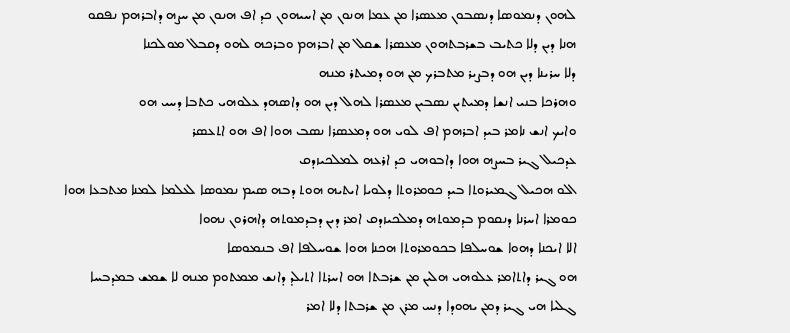ܠܗܘܢ ܕܢܡܘܣܐ ܕܢܣܒܘܢ ܡܥܣܪܐ ܡܢ ܥܡܐ ܗܢܘܢ ܡܢ ܐܚܝܗܘܢ ܟܕ ܐܦ ܗܢܘܢ ܡܢ ܚܨܗ ܕܐܒܪܗܡ ܢܦܩܘ
ܗܢܐ ܕܝܢ ܕܠܐ ܟܬܝܒ ܒܫܪܒܬܗܘܢ ܡܥܣܪܐ ܫܩܠ ܡܢ ܐܒܪܗܡ ܘܒܪܟܗ ܠܗܘ ܕܩܒܠ ܡܘܠܟܢܐ
ܕܠܐ ܚܪܝܢܐ ܕܝܢ ܗܘ ܕܒܨܝܪ ܡܬܒܪܟ ܡܢ ܗܘ ܕܡܝܬܪ ܡܢܗ
ܘܗܪܟܐ ܒܢܝ ܐܢܫܐ ܕܡܝܬܝܢ ܢܣܒܝܢ ܡܥܣܪܐ ܠܗܠ ܕܝܢ ܗܘ ܕܐܣܗܕ ܥܠܘܗܝ ܟܬܒܐ ܕܚܝ ܗܘ
ܘܐܝܟ ܐܢܫ ܢܐܡܪ ܒܝܕ ܐܒܪܗܡ ܐܦ ܠܘܝ ܗܘ ܕܡܥܣܪܐ ܢܣܒ ܗܘܐ ܐܦ ܗܘ ܐܬܥܣܪ
ܥܕܟܝܠ ܓܝܪ ܒܚܨܗ ܗܘܐ ܕܐܒܘܗܝ ܟܕ ܐܪܥܗ ܠܡܠܟܝܙܕܩ
ܐܠܘ ܗܟܝܠ ܓܡܝܪܘܬܐ ܒܝܕ ܟܘܡܪܘܬܐ ܕܠܘܝܐ ܐܝܬܝܗ ܗܘܬ ܕܒܗ ܣܝܡ ܢܡܘܣܐ ܠܥܠܡܐ ܠܡܢܐ ܡܬܒܥܐ ܗܘܐ ܟܘܡܪܐ ܐܚܪܢܐ ܕܢܩܘܡ ܒܕܡܘܬܗ ܕܡܠܟܝܙܕܩ ܐܡܪ ܕܝܢ ܕܒܕܡܘܬܗ ܕܐܗܪܘܢ ܢܗܘܐ
ܐܠܐ ܐܝܟܢܐ ܕܗܘܐ ܫܘܚܠܦܐ ܒܟܘܡܪܘܬܐ ܗܟܢܐ ܗܘܐ ܫܘܚܠܦܐ ܐܦ ܒܢܡܘܣܐ
ܗܘ ܓܝܪ ܕܐܬܐܡܪ ܥܠܘܗܝ ܗܠܝܢ ܡܢ ܫܪܒܬܐ ܗܘ ܐܚܪܬܐ ܐܬܝܠܕ ܕܐܢܫ ܡܡܬܘܡ ܡܢܗ ܠܐ ܫܡܫ ܒܡܕܒܚܐ
ܓܠܝܐ ܗܝ ܓܝܪ ܕܡܢ ܝܗܘܕܐ ܕܢܚ ܡܪܢ ܡܢ ܫܪܒܬܐ ܕܠܐ ܐܡܪ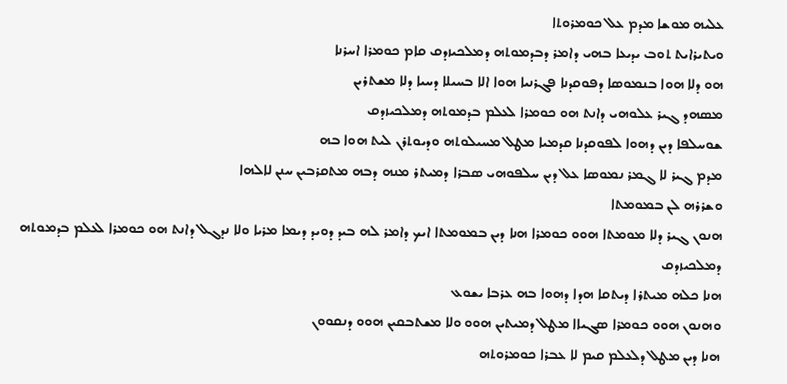ܥܠܝܗ ܡܘܫܐ ܡܕܡ ܥܠ ܟܘܡܪܘܬܐ
ܘܝܬܝܪܐܝܬ ܬܘܒ ܝܕܝܥܐ ܒܗܝ ܕܐܡܪ ܕܒܕܡܘܬܗ ܕܡܠܟܝܙܕܩ ܩܐܡ ܟܘܡܪܐ ܐܚܪܢܐ
ܗܘ ܕܠܐ ܗܘܐ ܒܢܡܘܣܐ ܕܦܘܩܕܢܐ ܦܓܪܢܝܐ ܗܘܐ ܐܠܐ ܒܚܝܠܐ ܕܚܝܐ ܕܠܐ ܡܫܬܪܝܢ
ܡܣܗܕ ܓܝܪ ܥܠܘܗܝ ܕܐܢܬ ܗܘ ܟܘܡܪܐ ܠܥܠܡ ܒܕܡܘܬܗ ܕܡܠܟܝܙܕܩ
ܫܘܚܠܦܐ ܕܝܢ ܕܗܘܐ ܠܦܘܩܕܢܐ ܩܕܡܝܐ ܡܛܠ ܡܚܝܠܘܬܗ ܘܕܝܘܬܪܢ ܠܝܬ ܗܘܐ ܒܗ
ܡܕܡ ܓܝܪ ܠܐ ܓܡܪ ܢܡܘܣܐ ܥܠ ܕܝܢ ܚܠܦܘܗܝ ܣܒܪܐ ܕܡܝܬܪ ܡܢܗ ܕܒܗ ܡܬܩܪܒܝܢ ܚܢܢ ܠܐܠܗܐ
ܘܫܪܪܗ ܠܢ ܒܡܘܡܬܐ
ܗܢܘܢ ܓܝܪ ܕܠܐ ܡܘܡܬܐ ܗܘܘ ܟܘܡܪܐ ܗܢܐ ܕܝܢ ܒܡܘܡܬܐ ܐܝܟ ܕܐܡܪ ܠܗ ܒܝܕ ܕܘܝܕ ܕܝܡܐ ܡܪܝܐ ܘܠܐ ܢܕܓܠ ܕܐܢܬ ܗܘ ܟܘܡܪܐ ܠܥܠܡ ܒܕܡܘܬܗ ܕܡܠܟܝܙܕܩ
ܗܢܐ ܟܠܗ ܡܝܬܪܐ ܕܝܬܩܐ ܗܕܐ ܕܗܘܐ ܒܗ ܥܪܒܐ ܝܫܘܥ
ܘܗܢܘܢ ܗܘܘ ܟܘܡܪܐ ܣܓܝܐܐ ܡܛܠ ܕܡܝܬܝܢ ܗܘܘ ܘܠܐ ܡܫܬܒܩܝܢ ܗܘܘ ܕܢܩܘܘܢ
ܗܢܐ ܕܝܢ ܡܛܠ ܕܠܥܠܡ ܩܝܡ ܠܐ ܥܒܪܐ ܟܘܡܪܘܬܗ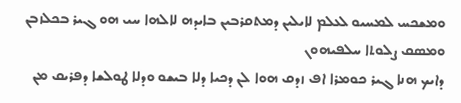ܘܡܫܟܚ ܠܡܚܝܘ ܠܥܠܡ ܠܐܝܠܝܢ ܕܡܬܩܪܒܝܢ ܒܐܝܕܗ ܠܐܠܗܐ ܚܝ ܗܘ ܓܝܪ ܒܟܠܙܒܢ ܘܡܣܩ ܨܠܘܬܐ ܚܠܦܝܗܘܢ
ܕܐܝܟ ܗܢܐ ܓܝܪ ܟܘܡܪܐ ܐܦ ܙܕܩ ܗܘܐ ܠܢ ܕܟܝܐ ܕܠܐ ܒܝܫܘ ܘܕܠܐ ܛܘܠܫܐ ܕܦܪܝܩ ܡܢ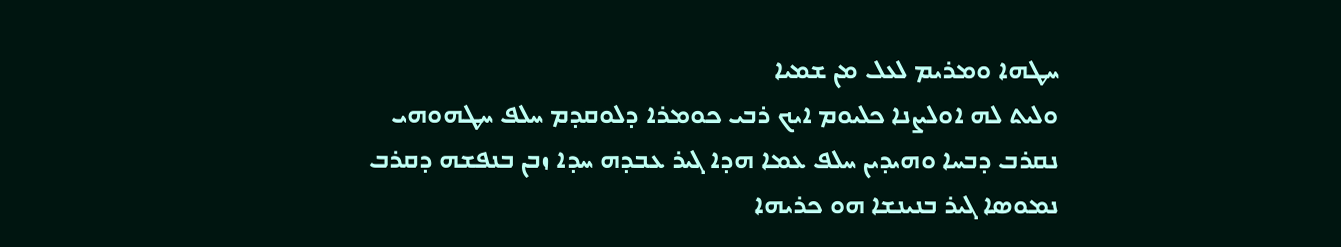ܚܛܗܐ ܘܡܪܝܡ ܠܥܠ ܡܢ ܫܡܝܐ
ܘܠܝܬ ܠܗ ܐܘܠܨܢܐ ܟܠܝܘܡ ܐܝܟ ܪܒܝ ܟܘܡܪܐ ܕܠܘܩܕܡ ܚܠܦ ܚܛܗܘܗܝ ܢܩܪܒ ܕܒܚܐ ܘܗܝܕܝܢ ܚܠܦ ܥܡܐ ܗܕܐ ܓܝܪ ܥܒܕܗ ܚܕܐ ܙܒܢ ܒܢܦܫܗ ܕܩܪܒ
ܢܡܘܣܐ ܓܝܪ ܒܢܝܢܫܐ ܗܘ ܟܪܝܗܐ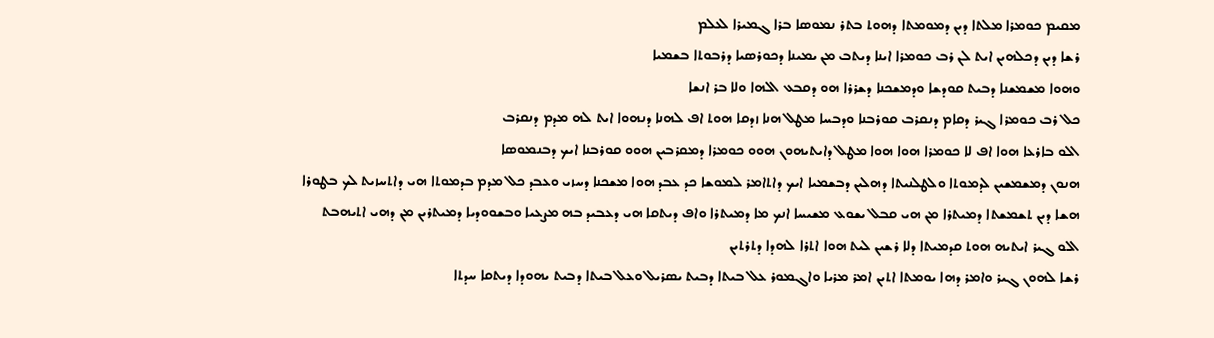ܡܩܝܡ ܟܘܡܪܐ ܡܠܬܐ ܕܝܢ ܕܡܘܡܬܐ ܕܗܘܬ ܒܬܪ ܢܡܘܣܐ ܒܪܐ ܓܡܝܪܐ ܠܥܠܡ
ܪܫܐ ܕܝܢ ܕܟܠܗܝܢ ܐܝܬ ܠܢ ܪܒ ܟܘܡܪܐ ܐܝܢܐ ܕܝܬܒ ܡܢ ܝܡܝܢܐ ܕܟܘܪܣܝܐ ܕܪܒܘܬܐ ܒܫܡܝܐ
ܘܗܘܐ ܡܫܡܫܢܐ ܕܒܝܬ ܩܘܕܫܐ ܘܕܡܫܟܢܐ ܕܫܪܪܐ ܗܘ ܕܩܒܥ ܐܠܗܐ ܘܠܐ ܒܪ ܐܢܫܐ
ܟܠ ܪܒ ܟܘܡܪܐ ܓܝܪ ܕܩܐܡ ܕܢܩܪܒ ܩܘܪܒܢܐ ܘܕܒܚܐ ܡܛܠ ܗܢܐ ܙܕܩܐ ܗܘܬ ܐܦ ܠܗܢܐ ܕܢܗܘܐ ܐܝܬ ܠܗ ܡܕܡ ܕܢܩܪܒ
ܐܠܘ ܒܐܪܥܐ ܗܘܐ ܐܦ ܠܐ ܟܘܡܪܐ ܗܘܐ ܗܘܐ ܡܛܠ ܕܐܝܬܝܗܘܢ ܗܘܘ ܟܘܡܪܐ ܕܡܩܪܒܝܢ ܗܘܘ ܩܘܪܒܢܐ ܐܝܟ ܕܒܢܡܘܣܐ
ܗܢܘܢ ܕܡܫܡܫܝܢ ܠܕܡܘܬܐ ܘܠܛܠܢܝܬܐ ܕܗܠܝܢ ܕܒܫܡܝܐ ܐܝܟ ܕܐܬܐܡܪ ܠܡܘܫܐ ܟܕ ܥܒܕ ܗܘܐ ܡܫܟܢܐ ܕܚܙܝ ܘܥܒܕ ܟܠ ܡܕܡ ܒܕܡܘܬܐ ܗܝ ܕܐܬܚܙܝܬ ܠܟ ܒܛܘܪܐ
ܗܫܐ ܕܝܢ ܬܫܡܫܬܐ ܕܡܝܬܪܐ ܡܢ ܗܝ ܩܒܠ ܝܫܘܥ ܡܫܝܚܐ ܐܢܟ ܡܐ ܕܡܝܬܪܐ ܘܐܦ ܕܝܬܩܐ ܗܝ ܕܥܒܝܕ ܒܗ ܡܨܥܝܐ ܘܒܫܘܘܕܝܐ ܕܡܝܬܪܝܢ ܡܢ ܕܗܝ ܐܬܝܗܒܬ
ܐܠܘ ܓܝܪ ܐܝܬܝܗ ܗܘܬ ܩܕܡܝܬܐ ܕܠܐ ܪܫܝܢ ܠܝܬ ܗܘܐ ܐܬܪܐ ܠܗܕܐ ܕܬܪܬܝܢ
ܪܫܐ ܠܗܘܢ ܓܝܪ ܘܐܡܪ ܕܗܐ ܝܘܡܬܐ ܐܬܝܢ ܐܡܪ ܡܪܝܐ ܘܐܓܡܘܪ ܥܠ ܒܝܬܐ ܕܒܝܬ ܝܣܪܝܠ ܘܥܠ ܒܝܬܐ ܕܒܝܬ ܝܗܘܕܐ ܕܝܬܩܐ ܚܕܬܐ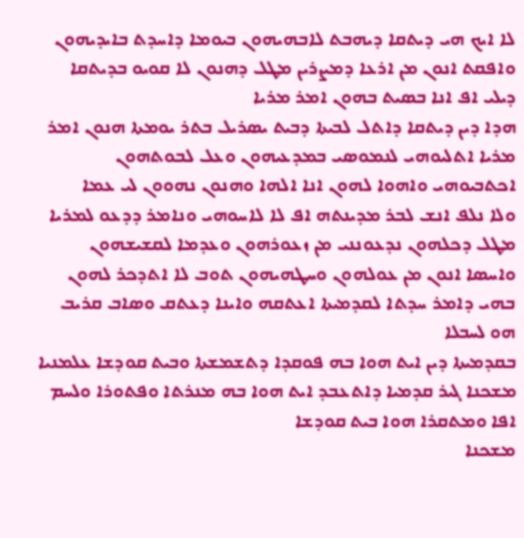ܠܐ ܐܝܟ ܗܝ ܕܝܬܩܐ ܕܝܗܒܬ ܠܐܒܗܝܗܘܢ ܒܝܘܡܐ ܕܐܚܕܬ ܒܐܝܕܝܗܘܢ ܘܐܦܩܬ ܐܢܘܢ ܡܢ ܐܪܥܐ ܕܡܨܪܝܢ ܡܛܠ ܕܗܢܘܢ ܠܐ ܩܘܝܘ ܒܕܝܬܩܐ ܕܝܠܝ ܐܦ ܐܢܐ ܒܣܝܬ ܒܗܘܢ ܐܡܪ ܡܪܝܐ
ܗܕܐ ܕܝܢ ܕܝܬܩܐ ܕܐܬܠ ܠܒܝܬܐ ܕܒܝܬ ܝܣܪܝܠ ܒܬܪ ܝܘܡܬܐ ܗܢܘܢ ܐܡܪ ܡܪܝܐ ܐܬܠܝܘܗܝ ܠܢܡܘܣܝ ܒܡܕܥܝܗܘܢ ܘܥܠ ܠܒܘܬܗܘܢ ܐܟܬܒܝܘܗܝ ܘܐܗܘܐ ܠܗܘܢ ܐܢܐ ܐܠܗܐ ܘܗܢܘܢ ܢܗܘܘܢ ܠܝ ܥܡܐ
ܘܠܐ ܢܠܦ ܐܢܫ ܠܒܪ ܡܕܝܢܬܗ ܐܦ ܠܐ ܠܐܚܘܗܝ ܘܢܐܡܪ ܕܕܥܘ ܠܡܪܝܐ ܡܛܠ ܕܟܠܗܘܢ ܢܕܥܘܢܢܝ ܡܢ ܙܥܘܪܗܘܢ ܘܥܕܡܐ ܠܩܫܝܫܗܘܢ
ܘܐܚܣܐ ܐܢܘܢ ܡܢ ܥܘܠܗܘܢ ܘܚܛܗܝܗܘܢ ܬܘܒ ܠܐ ܐܬܕܟܪ ܠܗܘܢ
ܒܗܝ ܕܐܡܪ ܚܕܬܐ ܠܩܕܡܝܬܐ ܐܥܬܩܗ ܘܐܝܢܐ ܕܥܬܩ ܘܣܐܒ ܩܪܝܒ ܗܘ ܠܚܒܠܐ
ܒܩܕܡܝܬܐ ܕܝܢ ܐܝܬ ܗܘܐ ܒܗ ܦܘܩܕܐ ܕܬܫܡܫܬܐ ܘܒܝܬ ܩܘܕܫܐ ܥܠܡܢܝܐ
ܡܫܟܢܐ ܓܝܪ ܩܕܡܝܐ ܕܐܬܥܒܕ ܐܝܬ ܗܘܐ ܒܗ ܡܢܪܬܐ ܘܦܬܘܪܐ ܘܠܚܡ ܐܦܐ ܘܡܬܩܪܐ ܗܘܐ ܒܝܬ ܩܘܕܫܐ
ܡܫܟܢܐ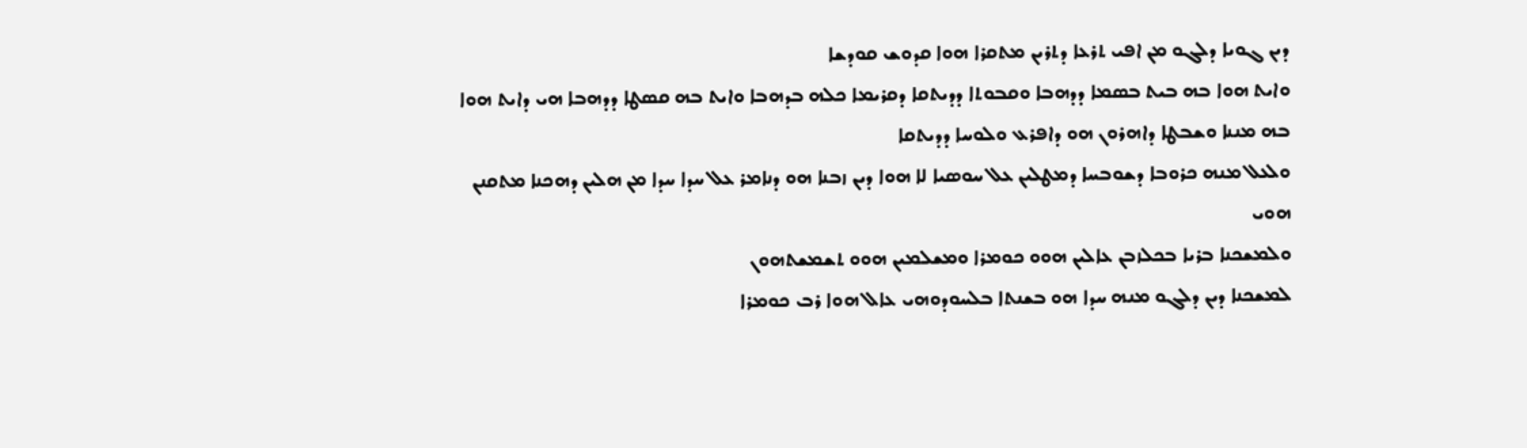ܕܝܢ ܓܘܝܐ ܕܠܓܘ ܡܢ ܐܦܝ ܬܪܥܐ ܕܬܪܝܢ ܡܬܩܪܐ ܗܘܐ ܩܕܘܫ ܩܘܕܫܐ
ܘܐܝܬ ܗܘܐ ܒܗ ܒܝܬ ܒܣܡܐ ܕܕܗܒܐ ܘܩܒܘܬܐ ܕܕܝܬܩܐ ܕܩܪܝܡܐ ܟܠܗ ܒܕܗܒܐ ܘܐܝܬ ܒܗ ܩܣܛܐ ܕܕܗܒܐ ܗܝ ܕܐܝܬ ܗܘܐ ܒܗ ܡܢܢܐ ܘܫܒܛܐ ܕܐܗܪܘܢ ܗܘ ܕܐܦܪܥ ܘܠܘܚܐ ܕܕܝܬܩܐ
ܘܠܥܠ ܡܢܗ ܟܪܘܒܐ ܕܫܘܒܚܐ ܕܡܛܠܝܢ ܥܠ ܚܘܣܝܐ ܠܐ ܗܘܐ ܕܝܢ ܙܒܢܐ ܗܘ ܕܢܐܡܪ ܥܠ ܚܕܐ ܚܕܐ ܡܢ ܗܠܝܢ ܕܗܟܢܐ ܡܬܩܢܢ ܗܘܝ
ܘܠܡܫܟܢܐ ܒܪܝܐ ܒܟܠܙܒܢ ܥܐܠܝܢ ܗܘܘ ܟܘܡܪܐ ܘܡܫܠܡܝܢ ܗܘܘ ܬܫܡܫܬܗܘܢ
ܠܡܫܟܢܐ ܕܝܢ ܕܠܓܘ ܡܢܗ ܚܕܐ ܗܘ ܒܫܢܬܐ ܒܠܚܘܕܘܗܝ ܥܐܠ ܗܘܐ ܪܒ ܟܘܡܪܐ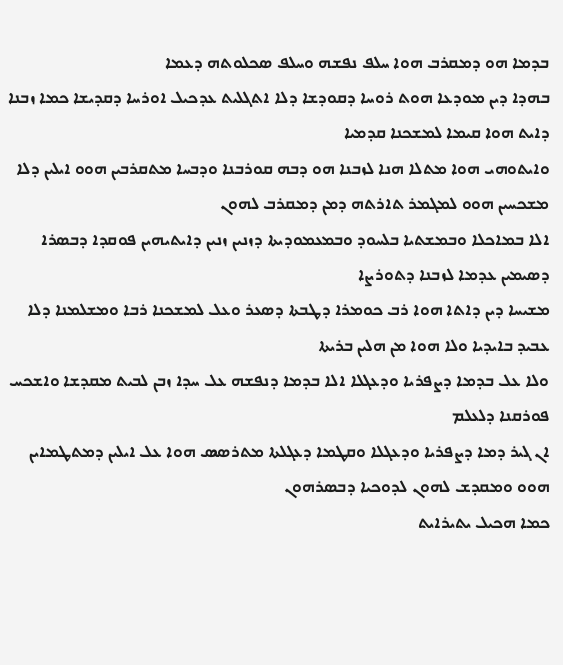ܒܕܡܐ ܗܘ ܕܡܩܪܒ ܗܘܐ ܚܠܦ ܢܦܫܗ ܘܚܠܦ ܣܟܠܘܬܗ ܕܥܡܐ
ܒܗܕܐ ܕܝܢ ܡܘܕܥܐ ܗܘܬ ܪܘܚܐ ܕܩܘܕܫܐ ܕܠܐ ܐܬܓܠܝܬ ܥܕܟܝܠ ܐܘܪܚܐ ܕܩܕܝܫܐ ܟܡܐ ܙܒܢܐ ܕܐܝܬ ܗܘܐ ܩܝܡܐ ܠܡܫܟܢܐ ܩܕܡܝܐ
ܘܐܝܬܘܗܝ ܗܘܐ ܡܬܠܐ ܗܢܐ ܠܙܒܢܐ ܗܘ ܕܒܗ ܩܘܪܒܢܐ ܘܕܒܚܐ ܡܬܩܪܒܝܢ ܗܘܘ ܐܝܠܝܢ ܕܠܐ ܡܫܟܚܝܢ ܗܘܘ ܠܡܓܡܪ ܬܐܪܬܗ ܕܡܢ ܕܡܩܪܒ ܠܗܘܢ
ܐܠܐ ܒܡܐܟܠܐ ܘܒܡܫܬܝܐ ܒܠܚܘܕ ܘܒܡܥܡܘܕܝܬܐ ܕܙܢܝܢ ܙܢܝܢ ܕܐܝܬܝܗܝܢ ܦܘܩܕܐ ܕܒܣܪܐ ܕܣܝܡܝܢ ܥܕܡܐ ܠܙܒܢܐ ܕܬܘܪܨܐ
ܡܫܝܚܐ ܕܝܢ ܕܐܬܐ ܗܘܐ ܪܒ ܟܘܡܪܐ ܕܛܒܬܐ ܕܣܥܪ ܘܥܠ ܠܡܫܟܢܐ ܪܒܐ ܘܡܫܠܡܢܐ ܕܠܐ ܥܒܝܕ ܒܐܝܕܝܐ ܘܠܐ ܗܘܐ ܡܢ ܗܠܝܢ ܒܪܝܬܐ
ܘܠܐ ܥܠ ܒܕܡܐ ܕܨܦܪܝܐ ܘܕܥܓܠܐ ܐܠܐ ܒܕܡܐ ܕܢܦܫܗ ܥܠ ܚܕܐ ܙܒܢ ܠܒܝܬ ܡܩܕܫܐ ܘܐܫܟܚ ܦܘܪܩܢܐ ܕܠܥܠܡ
ܐܢ ܓܝܪ ܕܡܐ ܕܨܦܪܝܐ ܘܕܥܓܠܐ ܘܩܛܡܐ ܕܥܓܠܬܐ ܡܬܪܣܣ ܗܘܐ ܥܠ ܐܝܠܝܢ ܕܡܬܛܡܐܝܢ ܗܘܘ ܘܡܩܕܫ ܠܗܘܢ ܠܕܘܟܝܐ ܕܒܣܪܗܘܢ
ܟܡܐ ܗܟܝܠ ܝܬܝܪܐܝܬ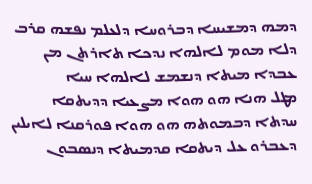ܕܡܗ ܕܡܫܝܚܐ ܕܒܪܘܚܐ ܕܠܥܠܡ ܢܦܫܗ ܩܪܒ ܕܠܐ ܡܘܡ ܠܐܠܗܐ ܢܕܟܐ ܬܐܪܬܢ ܡܢ ܥܒܕܐ ܡܝܬܐ ܕܢܫܡܫ ܠܐܠܗܐ ܚܝܐ
ܡܛܠ ܗܢܐ ܗܘ ܗܘܐ ܡܨܥܝܐ ܕܕܝܬܩܐ ܚܕܬܐ ܕܒܡܘܬܗ ܗܘ ܗܘܐ ܦܘܪܩܢܐ ܠܐܝܠܝܢ ܕܥܒܪܘ ܥܠ ܕܝܬܩܐ ܩܕܡܝܬܐ ܕܢܣܒܘܢ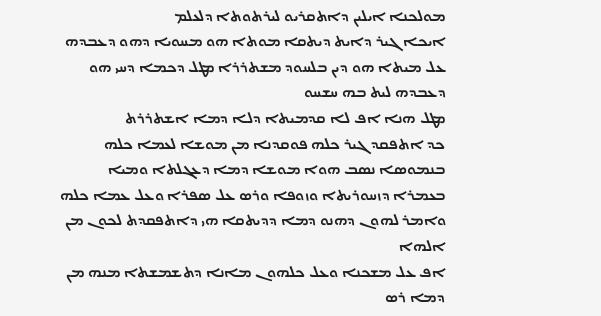ܡܘܠܟܢܐ ܐܝܠܝܢ ܕܐܬܩܪܝܘ ܠܝܪܬܘܬܐ ܕܠܥܠܡ
ܐܝܟܐ ܓܝܪ ܕܐܝܬ ܕܝܬܩܐ ܡܘܬܐ ܗܘ ܡܚܘܝܐ ܕܗܘ ܕܥܒܕܗ
ܥܠ ܡܝܬܐ ܗܘ ܕܝܢ ܒܠܚܘܕ ܡܫܬܪܪܐ ܡܛܠ ܕܟܡܐ ܕܚܝ ܗܘ ܕܥܒܕܗ ܠܝܬ ܒܗ ܚܫܚܘ
ܡܛܠ ܗܢܐ ܐܦ ܠܐ ܩܕܡܝܬܐ ܕܠܐ ܕܡܐ ܐܫܬܪܪܬ
ܟܕ ܐܬܦܩܕ ܓܝܪ ܟܠܗ ܦܘܩܕܢܐ ܡܢ ܡܘܫܐ ܠܥܡܐ ܟܠܗ ܒܢܡܘܣܐ ܢܣܒ ܗܘܐ ܡܘܫܐ ܕܡܐ ܕܥܓܠܬܐ ܘܡܝܐ ܒܥܡܪܐ ܕܙܚܘܪܝܬܐ ܘܙܘܦܐ ܘܪܣ ܥܠ ܣܦܪܐ ܘܥܠ ܥܡܐ ܟܠܗ
ܘܐܡܪ ܠܗܘܢ ܕܗܢܘ ܕܡܐ ܕܕܝܬܩܐ ܗܝ ܕܐܬܦܩܕܬ ܠܟܘܢ ܡܢ ܐܠܗܐ
ܐܦ ܥܠ ܡܫܟܢܐ ܘܥܠ ܟܠܗܘܢ ܡܐܢܐ ܕܬܫܡܫܬܐ ܡܢܗ ܡܢ ܕܡܐ ܪܣ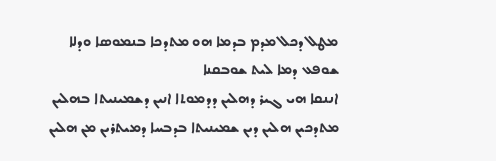ܡܛܠ ܕܟܠ ܡܕܡ ܒܕܡܐ ܗܘ ܡܬܕܟܐ ܒܢܡܘܣܐ ܘܕܠܐ ܫܘܦܥ ܕܡܐ ܠܝܬ ܫܘܒܩܢܐ
ܐܢܢܩܐ ܗܝ ܓܝܪ ܕܗܠܝܢ ܕܕܡܘܬܐ ܐܢܝܢ ܕܫܡܝܢܝܬܐ ܒܗܠܝܢ ܡܬܕܟܝܢ ܗܠܝܢ ܕܝܢ ܫܡܝܢܝܬܐ ܒܕܒܚܐ ܕܡܝܬܪܝܢ ܡܢ ܗܠܝܢ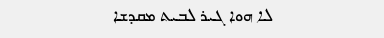ܠܐ ܗܘܐ ܓܝܪ ܠܒܝܬ ܡܩܕܫܐ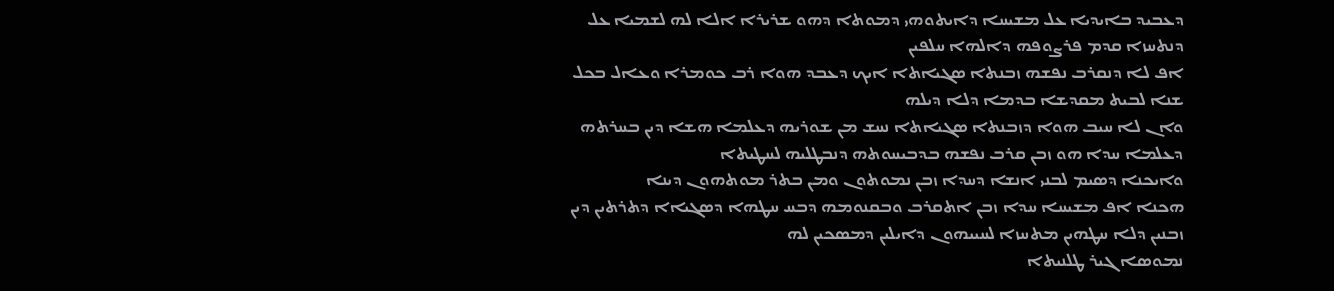ܕܥܒܝܕ ܒܐܝܕܝܐ ܥܠ ܡܫܝܚܐ ܕܐܝܬܘܗܝ ܕܡܘܬܐ ܕܗܘ ܫܪܝܪܐ ܐܠܐ ܠܗ ܠܫܡܝܐ ܥܠ ܕܢܬܚܙܐ ܩܕܡ ܦܪܨܘܦܗ ܕܐܠܗܐ ܚܠܦܝܢ
ܐܦ ܠܐ ܕܢܩܪܒ ܢܦܫܗ ܙܒܢܬܐ ܣܓܝܐܬܐ ܐܝܟ ܕܥܒܕ ܗܘܐ ܪܒ ܟܘܡܪܐ ܘܥܐܠ ܒܟܠ ܫܢܐ ܠܒܝܬ ܡܩܕܫܐ ܒܕܡܐ ܕܠܐ ܕܝܠܗ
ܘܐܢ ܠܐ ܚܝܒ ܗܘܐ ܕܙܒܢܬܐ ܣܓܝܐܬܐ ܢܚܫ ܡܢ ܫܘܪܝܗ ܕܥܠܡܐ ܗܫܐ ܕܝܢ ܒܚܪܬܗ ܕܥܠܡܐ ܚܕܐ ܗܘ ܙܒܢ ܩܪܒ ܢܦܫܗ ܒܕܒܝܚܘܬܗ ܕܢܒܛܠܝܗ ܠܚܛܝܬܐ
ܘܐܝܟܢܐ ܕܣܝܡ ܠܒܢܝ ܐܢܫܐ ܕܚܕܐ ܙܒܢ ܢܡܘܬܘܢ ܘܡܢ ܒܬܪ ܡܘܬܗܘܢ ܕܝܢܐ
ܗܟܢܐ ܐܦ ܡܫܝܚܐ ܚܕܐ ܙܒܢ ܐܬܩܪܒ ܘܒܩܢܘܡܗ ܕܒܚ ܚܛܗܐ ܕܣܓܝܐܐ ܕܬܪܬܝܢ ܕܝܢ ܙܒܢܝܢ ܕܠܐ ܚܛܗܝܢ ܡܬܚܙܐ ܠܚܝܝܗܘܢ ܕܐܝܠܝܢ ܕܡܣܟܝܢ ܠܗ
ܢܡܘܣܐ ܓܝܪ ܛܠܢܝܬܐ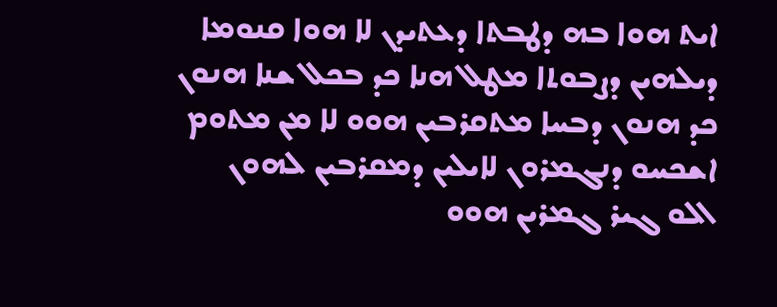ܐܝܬ ܗܘܐ ܒܗ ܕܛܒܬܐ ܕܥܬܝܕܢ ܠܐ ܗܘܐ ܩܢܘܡܐ ܕܝܠܗܝܢ ܕܨܒܘܬܐ ܡܛܠ ܗܢܐ ܟܕ ܒܟܠ ܫܢܐ ܗܢܘܢ ܟܕ ܗܢܘܢ ܕܒܚܐ ܡܬܩܪܒܝܢ ܗܘܘ ܠܐ ܡܢ ܡܬܘܡ ܐܫܟܚܘ ܕܢܓܡܪܘܢ ܠܐܝܠܝܢ ܕܡܩܪܒܝܢ ܠܗܘܢ
ܐܠܘ ܓܝܪ ܓܡܪܝܢ ܗܘܘ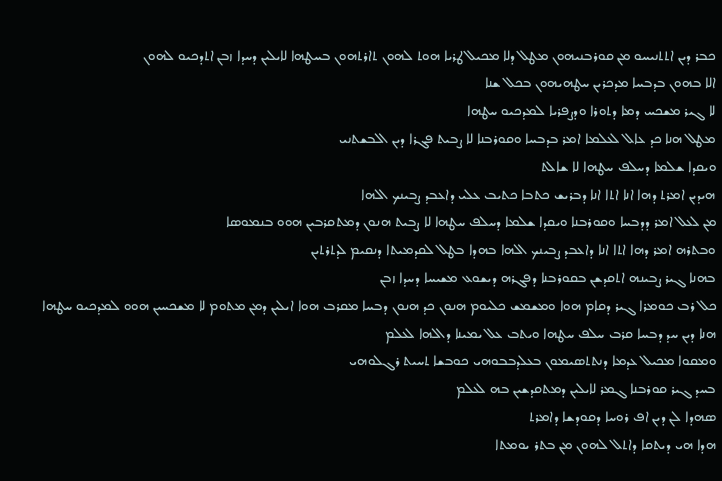ܟܒܪ ܕܝܢ ܐܬܬܢܝܚܘ ܡܢ ܩܘܪܒܢܝܗܘܢ ܡܛܠ ܕܠܐ ܡܟܝܠ ܛܪܝܐ ܗܘܬ ܠܗܘܢ ܬܐܪܬܗܘܢ ܒܚܛܗܐ ܠܐܝܠܝܢ ܕܚܕܐ ܙܒܢ ܐܬܕܟܝܘ ܠܗܘܢ
ܐܠܐ ܒܗܘܢ ܒܕܒܚܐ ܡܕܟܪܝܢ ܚܛܗܝܗܘܢ ܒܟܠ ܫܢܐ
ܠܐ ܓܝܪ ܡܫܟܚ ܕܡܐ ܕܬܘܪܐ ܘܕܨܦܪܝܐ ܠܡܕܟܝܘ ܚܛܗܐ
ܡܛܠ ܗܢܐ ܟܕ ܥܐܠ ܠܥܠܡܐ ܐܡܪ ܒܕܒܚܐ ܘܩܘܪܒܢܐ ܠܐ ܨܒܝܬ ܦܓܪܐ ܕܝܢ ܐܠܒܫܬܢܝ
ܘܝܩܕܐ ܫܠܡܐ ܕܚܠܦ ܚܛܗܐ ܠܐ ܫܐܠܬ
ܗܝܕܝܢ ܐܡܪܬ ܕܗܐ ܐܢܐ ܐܬܐ ܐܢܐ ܕܒܪܝܫ ܟܬܒܐ ܟܬܝܒ ܥܠܝ ܕܐܥܒܕ ܨܒܝܢܟ ܐܠܗܐ
ܡܢ ܠܥܠ ܐܡܪ ܕܕܒܚܐ ܘܩܘܪܒܢܐ ܘܝܩܕܐ ܫܠܡܐ ܕܚܠܦ ܚܛܗܐ ܠܐ ܨܒܝܬ ܗܢܘܢ ܕܡܬܩܪܒܝܢ ܗܘܘ ܒܢܡܘܣܐ
ܘܒܬܪܗ ܐܡܪ ܕܗܐ ܐܬܐ ܐܢܐ ܕܐܥܒܕ ܨܒܝܢܟ ܐܠܗܐ ܒܗܕܐ ܒܛܠ ܠܩܕܡܝܬܐ ܕܢܩܝܡ ܠܕܬܪܬܝܢ
ܒܗܢܐ ܓܝܪ ܨܒܝܢܗ ܐܬܩܕܫܢ ܒܩܘܪܒܢܐ ܕܦܓܪܗ ܕܝܫܘܥ ܡܫܝܚܐ ܕܚܕܐ ܙܒܢ
ܟܠ ܪܒ ܟܘܡܪܐ ܓܝܪ ܕܩܐܡ ܗܘܐ ܘܡܫܡܫ ܟܠܝܘܡ ܗܢܘܢ ܟܕ ܗܢܘܢ ܕܒܚܐ ܡܩܪܒ ܗܘܐ ܐܝܠܝܢ ܕܡܢ ܡܬܘܡ ܠܐ ܡܫܟܚܝܢ ܗܘܘ ܠܡܕܟܝܘ ܚܛܗܐ
ܗܢܐ ܕܝܢ ܚܕ ܕܒܚܐ ܩܪܒ ܚܠܦ ܚܛܗܐ ܘܝܬܒ ܥܠ ܝܡܝܢܐ ܕܐܠܗܐ ܠܥܠܡ
ܘܡܩܘܐ ܡܟܝܠ ܥܕܡܐ ܕܢܬܬܣܝܡܘܢ ܒܥܠܕܒܒܘܗܝ ܟܘܒܫܐ ܬܚܝܬ ܪܓܠܘܗܝ
ܒܚܕ ܓܝܪ ܩܘܪܒܢܐ ܓܡܪ ܠܐܝܠܝܢ ܕܡܬܩܕܫܝܢ ܒܗ ܠܥܠܡ
ܣܗܕܐ ܠܢ ܕܝܢ ܐܦ ܪܘܚܐ ܕܩܘܕܫܐ ܕܐܡܪܬ
ܗܕܐ ܗܝ ܕܝܬܩܐ ܕܐܬܠ ܠܗܘܢ ܡܢ ܒܬܪ ܝܘܡܬܐ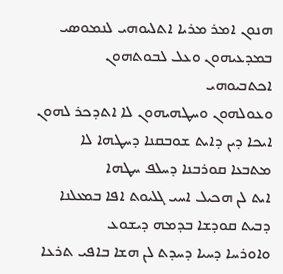ܗܢܘܢ ܐܡܪ ܡܪܝܐ ܐܬܠܝܘܗܝ ܠܢܡܘܣܝ ܒܡܕܥܝܗܘܢ ܘܥܠ ܠܒܘܬܗܘܢ ܐܟܬܒܝܘܗܝ
ܘܥܘܠܗܘܢ ܘܚܛܗܝܗܘܢ ܠܐ ܐܬܕܟܪ ܠܗܘܢ
ܐܝܟܐ ܕܝܢ ܕܐܝܬ ܫܘܒܩܢܐ ܕܚܛܗܐ ܠܐ ܡܬܒܥܐ ܩܘܪܒܢܐ ܕܚܠܦ ܚܛܗܐ
ܐܝܬ ܠܢ ܗܟܝܠ ܐܚܝ ܓܠܝܘܬ ܐܦܐ ܒܡܥܠܢܐ ܕܒܝܬ ܩܘܕܫܐ ܒܕܡܗ ܕܝܫܘܥ
ܘܐܘܪܚܐ ܕܚܝܐ ܕܚܕܬ ܠܢ ܗܫܐ ܒܐܦܝ ܬܪܥܐ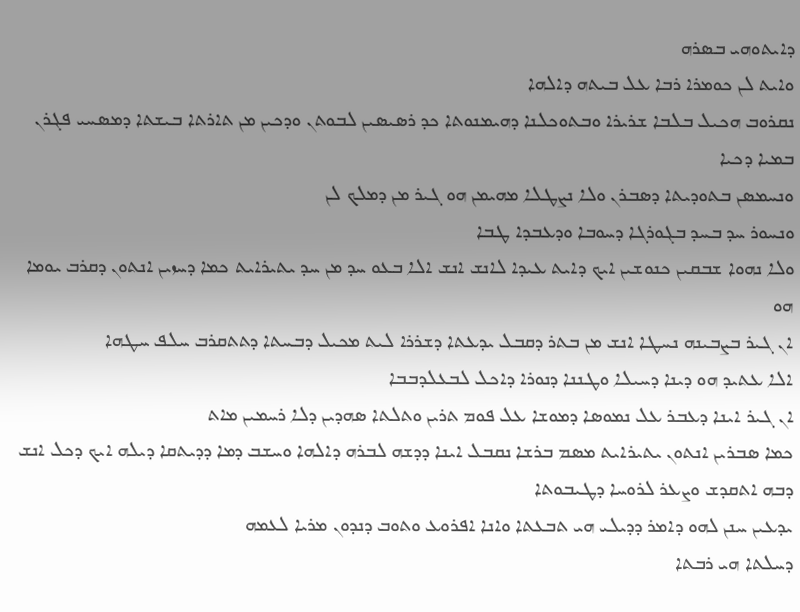ܕܐܝܬܘܗܝ ܒܣܪܗ
ܘܐܝܬ ܠܢ ܟܘܡܪܐ ܪܒܐ ܥܠ ܒܝܬܗ ܕܐܠܗܐ
ܢܩܪܘܒ ܗܟܝܠ ܒܠܒܐ ܫܪܝܪܐ ܘܒܬܘܟܠܢܐ ܕܗܝܡܢܘܬܐ ܟܕ ܪܣܝܣܝܢ ܠܒܘܬܢ ܘܕܟܝܢ ܡܢ ܬܐܪܬܐ ܒܝܫܬܐ ܕܡܣܚܝ ܦܓܪܢ ܒܡܝܐ ܕܟܝܐ
ܘܢܚܡܣܢ ܒܬܘܕܝܬܐ ܕܣܒܪܢ ܘܠܐ ܢܨܛܠܐ ܡܗܝܡܢ ܗܘ ܓܝܪ ܡܢ ܕܡܠܟ ܠܢ
ܘܢܚܘܪ ܚܕ ܒܚܕ ܒܓܘܪܓܐ ܕܚܘܒܐ ܘܕܥܒܕܐ ܛܒܐ
ܘܠܐ ܢܗܘܐ ܫܒܩܝܢ ܟܢܘܫܝܢ ܐܝܟ ܕܐܝܬ ܥܝܕܐ ܠܐܢܫ ܐܢܫ ܐܠܐ ܒܥܘ ܚܕ ܡܢ ܚܕ ܝܬܝܪܐܝܬ ܟܡܐ ܕܚܙܝܢ ܐܢܬܘܢ ܕܩܪܒ ܝܘܡܐ ܗܘ
ܐܢ ܓܝܪ ܒܨܒܝܢܗ ܢܚܛܐ ܐܢܫ ܡܢ ܒܬܪ ܕܩܒܠ ܝܕܥܬܐ ܕܫܪܪܐ ܠܝܬ ܡܟܝܠ ܕܒܚܬܐ ܕܬܬܩܪܒ ܚܠܦ ܚܛܗܐ
ܐܠܐ ܥܬܝܕ ܗܘ ܕܝܢܐ ܕܚܝܠܐ ܘܛܢܢܐ ܕܢܘܪܐ ܕܐܟܠ ܠܒܥܠܕܒܒܐ
ܐܢ ܓܝܪ ܐܝܢܐ ܕܥܒܪ ܥܠ ܢܡܘܣܐ ܕܡܘܫܐ ܥܠ ܦܘܡ ܬܪܝܢ ܘܬܠܬܐ ܣܗܕܝܢ ܕܠܐ ܪܚܡܝܢ ܡܐܬ
ܟܡܐ ܣܒܪܝܢ ܐܢܬܘܢ ܝܬܝܪܐܝܬ ܡܣܡ ܒܪܫܐ ܢܩܒܠ ܐܝܢܐ ܕܕܫܗ ܠܒܪܗ ܕܐܠܗܐ ܘܚܫܒ ܕܡܐ ܕܕܝܬܩܐ ܕܝܠܗ ܐܝܟ ܕܟܠ ܐܢܫ ܕܒܗ ܐܬܩܕܫ ܘܨܥܪ ܠܪܘܚܐ ܕܛܝܒܘܬܐ
ܝܕܥܝܢ ܚܢܢ ܠܗܘ ܕܐܡܪ ܕܕܝܠܝ ܗܝ ܬܒܥܬܐ ܘܐܢܐ ܐܦܪܘܥ ܘܬܘܒ ܕܢܕܘܢ ܡܪܝܐ ܠܥܡܗ
ܕܚܠܬܐ ܗܝ ܪܒܬܐ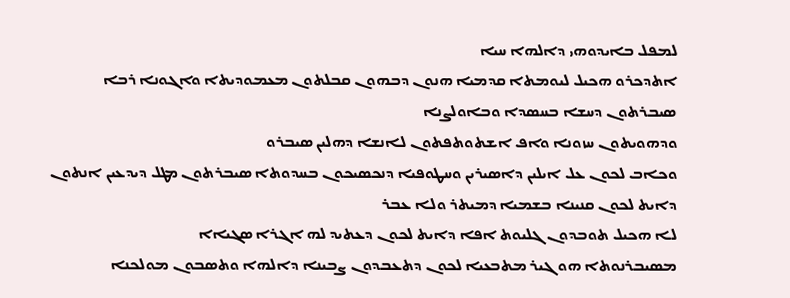ܠܡܦܠ ܒܐܝܕܘܗܝ ܕܐܠܗܐ ܚܝܐ
ܐܬܕܟܪܘ ܗܟܝܠ ܠܝܘܡܬܐ ܩܕܡܝܐ ܗܢܘܢ ܕܒܗܘܢ ܩܒܠܬܘܢ ܡܥܡܘܕܝܬܐ ܘܐܓܘܢܐ ܪܒܐ ܣܝܒܪܬܘܢ ܕܚܫܐ ܒܚܣܕܐ ܘܒܐܘܠܨܢܐ
ܘܕܗܘܝܬܘܢ ܚܙܘܢܐ ܘܐܦ ܐܫܬܘܬܦܬܘܢ ܠܐܢܫܐ ܕܗܠܝܢ ܣܝܒܪܘ
ܘܟܐܒ ܠܟܘܢ ܥܠ ܐܝܠܝܢ ܕܐܣܝܪܝܢ ܘܚܛܘܦܝܐ ܕܢܟܣܝܟܘܢ ܒܚܕܘܬܐ ܣܝܒܪܬܘܢ ܡܛܠ ܕܝܕܥܝܢ ܐܢܬܘܢ ܕܐܝܬ ܠܟܘܢ ܩܢܝܢܐ ܒܫܡܝܐ ܕܡܝܬܪ ܘܠܐ ܥܒܪ
ܠܐ ܗܟܝܠ ܬܘܒܕܘܢ ܓܠܝܘܬ ܐܦܐ ܕܐܝܬ ܠܟܘܢ ܕܥܬܝܕ ܠܗ ܐܓܪܐ ܣܓܝܐܐ
ܡܣܝܒܪܢܘܬܐ ܗܘ ܓܝܪ ܡܬܒܥܝܐ ܠܟܘܢ ܕܬܥܒܕܘܢ ܨܒܝܢܐ ܕܐܠܗܐ ܘܬܣܒܘܢ ܡܘܠܟܢܐ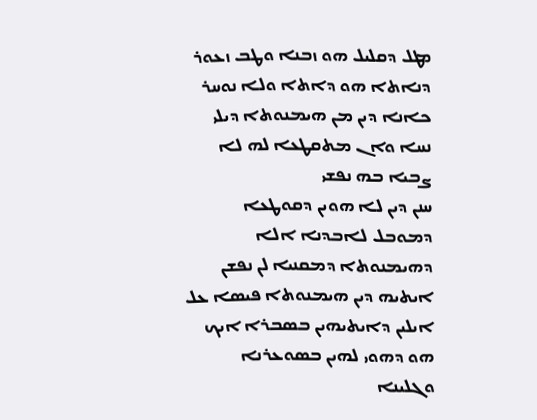ܡܛܠ ܕܩܠܝܠ ܗܘ ܙܒܢܐ ܘܛܒ ܙܥܘܪ ܕܢܐܬܐ ܗܘ ܕܐܬܐ ܘܠܐ ܢܘܚܪ
ܟܐܢܐ ܕܝܢ ܡܢ ܗܝܡܢܘܬܐ ܕܝܠܝ ܢܚܐ ܘܐܢ ܡܬܩܛܥܐ ܠܗ ܠܐ ܨܒܝܐ ܒܗ ܢܦܫܝ
ܚܢܢ ܕܝܢ ܠܐ ܗܘܝܢ ܕܩܘܛܥܐ ܕܡܘܒܠ ܠܐܒܕܢܐ ܐܠܐ ܕܗܝܡܢܘܬܐ ܕܡܩܢܝܐ ܠܢ ܢܦܫܢ
ܐܝܬܝܗ ܕܝܢ ܗܝܡܢܘܬܐ ܦܝܣܐ ܥܠ ܐܝܠܝܢ ܕܐܝܬܝܗܝܢ ܒܣܒܪܐ ܐܝܟ ܗܘ ܕܗܘܝ ܠܗܝܢ ܒܣܘܥܪܢܐ ܘܓܠܝܢܐ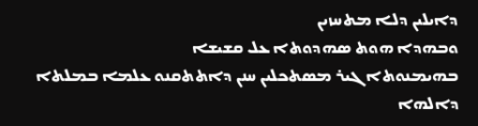ܕܐܝܠܝܢ ܕܠܐ ܡܬܚܙܝܢ
ܘܒܗܕܐ ܗܘܬ ܣܗܕܘܬܐ ܥܠ ܩܫܝܫܐ
ܒܗܝܡܢܘܬܐ ܓܝܪ ܡܣܬܟܠܝܢ ܚܢܢ ܕܐܬܬܩܢܘ ܥܠܡܐ ܒܡܠܬܐ ܕܐܠܗܐ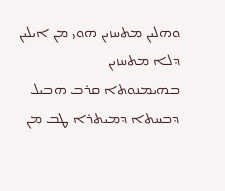ܘܗܠܝܢ ܡܬܚܙܝܢ ܗܘܝ ܡܢ ܐܝܠܝܢ ܕܠܐ ܡܬܚܙܝܢ
ܒܗܝܡܢܘܬܐ ܩܪܒ ܗܒܝܠ ܕܒܚܬܐ ܕܡܝܬܪܐ ܛܒ ܡܢ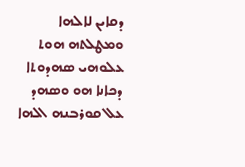ܕܩܐܝܢ ܠܐܠܗܐ ܘܡܛܠܬܗ ܗܘܬ ܥܠܘܗܝ ܣܗܕܘܬܐ ܕܟܐܢܐ ܗܘ ܘܣܗܕ ܥܠ ܩܘܪܒܢܗ ܐܠܗܐ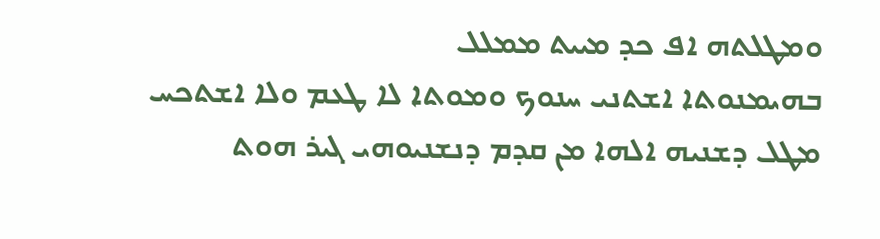ܘܡܛܠܬܗ ܐܦ ܟܕ ܡܝܝܬ ܡܡܠܠ
ܒܗܝܡܢܘܬܐ ܐܫܬܢܝ ܚܢܘܟ ܘܡܘܬܐ ܠܐ ܛܥܡ ܘܠܐ ܐܫܬܟܚ ܡܛܠ ܕܫܢܝܗ ܐܠܗܐ ܡܢ ܩܕܡ ܕܢܫܢܝܘܗܝ ܓܝܪ ܗܘܬ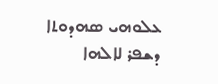ܥܠܘܗܝ ܣܗܕܘܬܐ ܕܫܦܪ ܠܐܠܗܐ